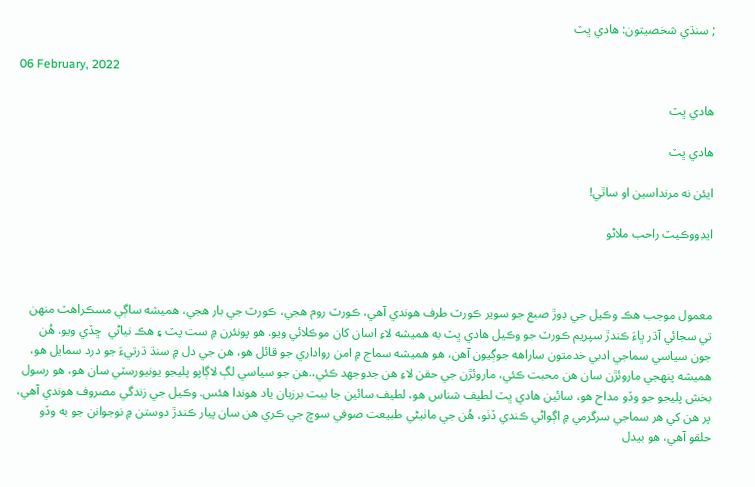; سنڌي شخصيتون: هادي ڀٽ

06 February, 2022

هادي ڀٽ

ھادي ڀٽ

ايئن نه مرنداسين او ساٿي!

ايڊووڪيٽ راحب ملاڻو



معمول موجب ھڪ وڪيل جي ڊوڙ صبع جو سوير ڪورٽ طرف ھوندي آھي، ڪورٽ روم ھجي، ڪورٽ جي بار ھجي، ھميشه ساڳي مسڪراھٽ منھن تي سجائي آڌر ڀاءَ ڪندڙ سپريم ڪورٽ جو وڪيل ھادي ڀٽ به ھميشه لاءِ اسان کان موڪلائي ويو. ھو پونئرن ۾ ست پٽ ۽ ھڪ نياڻي  ڇڏي ويو. ھُن جون سياسي سماجي ادبي خدمتون ساراھه جوڳيون آهن، ھو ھميشه سماج ۾ امن رواداري جو قائل ھو، ھن جي دل ۾ سنڌ ڌرتيءَ جو درد سمايل ھو، ھميشه پنھجي ماروئڙن سان ھن محبت ڪئي، ماروئڙن جي حقن لاءِ ھن جدوجھد ڪئي،.ھن جو سياسي لڳ لاڳاپو پليجو يونيورسٽي سان ھو، ھو رسول بخش پليجو جو وڏو مداح ھو، سائين ھادي ڀٽ لطيف شناس ھو، لطيف سائين جا بيت برزبان ياد ھوندا ھئس. وڪيل جي زندگي مصروف ھوندي آھي، پر ھن کي ھر سماجي سرگرمي ۾ اڳواڻي ڪندي ڏٺو، ھُن جي ماٺيڻي طبيعت صوفي سوچ جي ڪري ھن سان پيار ڪندڙ دوستن ۾ نوجوانن جو به وڏو حلقو آهي، ھو بيدل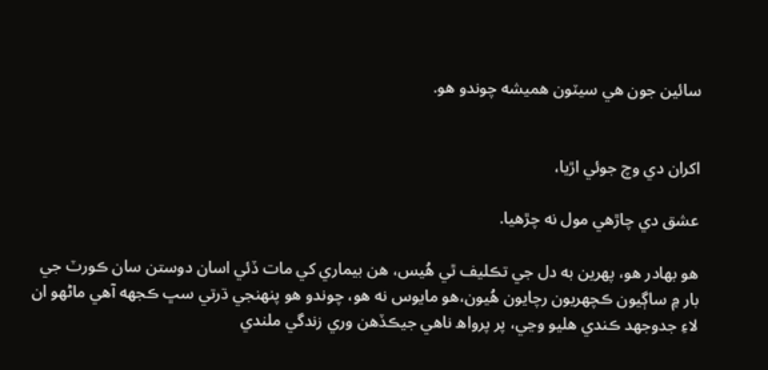سائين جون ھي سيٽون ھميشه چوندو ھو.


اکران دي وچ جوئي اڙيا،

عشق دي چاڙھي مول نه چڙھيا.

ھو بھادر ھو، پھرين به دل جي تڪليف ٿي ھُيس، ھن بيماري کي مات ڏئي اسان دوستن سان ڪورٽ جي بار ۾ ساڳيون ڪچھريون رچايون ھُيون،ھو مايوس نه ھو، چوندو ھو پنھنجي ڌرتي سڀ ڪجھه آهي ماڻھو ان لاءِ جدوجھد ڪندي ھليو وڃي، پر پرواھ ناھي جيڪڏھن وري زندگي ملندي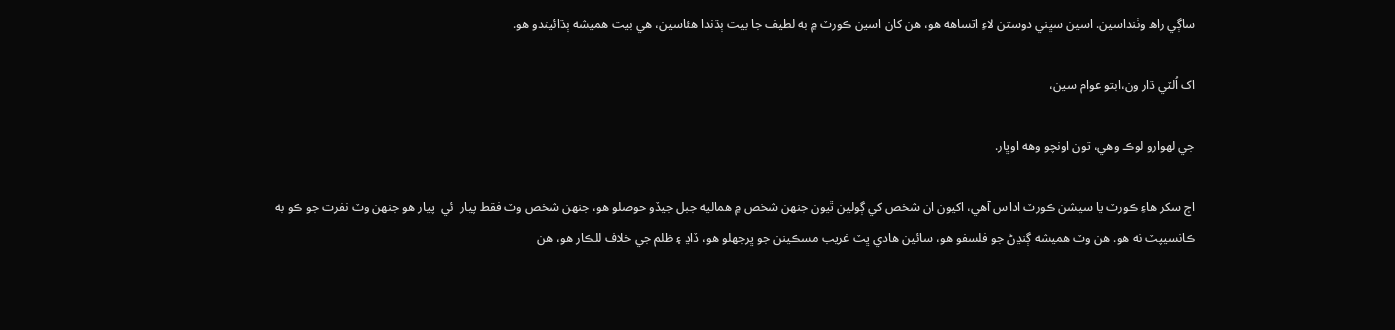ساڳي راھ وٺنداسين. اسين سڀني دوستن لاءِ اتساھه ھو، ھن کان اسين ڪورٽ ۾ به لطيف جا بيت ٻڌندا ھئاسين، ھي بيت ھميشه ٻڌائيندو ھو.

اک اُلٽي ڌار ون،ابتو عوام سين،

جي لھوارو لوڪ وھي، تون اونچو وھه اوڀار.

اڄ سکر ھاءِ ڪورٽ يا سيشن ڪورٽ اداس آھي، اکيون ان شخص کي ڳولين ٿيون جنھن شخص ۾ ھماليه جبل جيڏو حوصلو ھو، جنھن شخص وٽ فقط پيار  ئي  پيار ھو جنھن وٽ نفرت جو ڪو به ڪانسيپٽ نه ھو. ھن وٽ ھميشه ڳنڍڻ جو فلسفو ھو، سائين ھادي ڀٽ غريب مسڪينن جو ڀرجھلو ھو، ڏاڍ ۽ ظلم جي خلاف للڪار ھو، ھن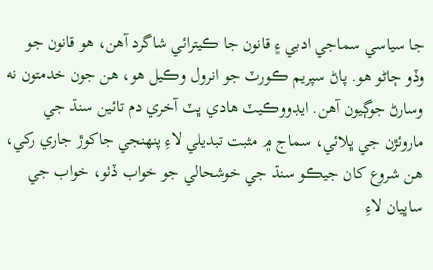جا سياسي سماجي ادبي ۽ قانون جا ڪيترائي شاگرد آھن، ھو قانون جو وڏو ڄاڻو ھو. پاڻ سپريم ڪورٽ جو انرول وڪيل ھو، ھن جون خدمتون نه وسارڻ جوڳيون آهن. ايڊووڪيٽ ھادي ڀٽ آخري دم تائين سنڌ جي ماروئڙن جي ڀلائي، سماج ۾ مثبت تبديلي لاءِ پنھنجي جاکوڙ جاري رکي، ھن شروع کان جيڪو سنڌ جي خوشحالي جو خواب ڏٺو، خواب جي ساڀيان لاءِ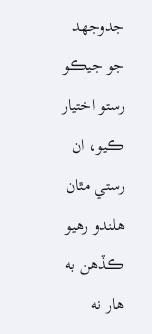جدوجھد جو جيڪو رستو اختيار ڪيو، ان رستي مٿان ھلندو رھيو ڪڏھن به ھار نه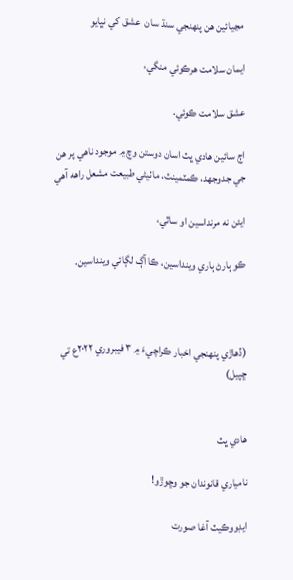مڃيائين ھن پنھنجي سنڌ سان  عشق کي نڀايو

ايمان سلامت ھرڪوئي منگي،

عشق سلامت ڪوئي.

اڄ سائين ھادي ڀٽ اسان دوستن وچ ۾ موجود ناھي پر ھن جي جدوجھد، ڪمٽمينٽ، ماٺيڻي طبيعت مشعل راھه آھي

ايئن نه مرنداسين او ساٿي،

ڪو ٻارڻ ٻاري وينداسين، ڪا آڳ لڳائي وينداسين.



(ڏھاڙي پنھنجي اخبار ڪراچيءَ ۾ ۳ فيبروري ۲۰۲۲ع تي ڇپيل)


ھادي ڀٽ

نامياري قانوندان جو وڇوڙو!

ايڊووڪيٽ آغا صورت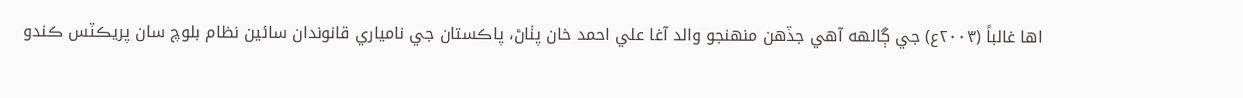اھا غالباً (۲۰۰۳ع) جي ڳالهه آهي جڏهن منھنجو والد آغا علي احمد خان پٺاڻ، پاڪستان جي نامياري قانوندان سائين نظام بلوچ سان پريڪٽس ڪندو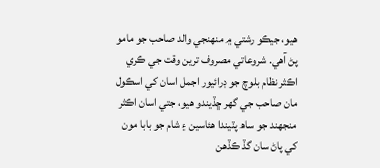ھيو، جيڪو رشتي ۾ منھنجي والد صاحب جو مامو پڻ آهي. شروعاتي مصروف ترين وقت جي ڪري اڪثر نظام بلوچ جو ڊرائيور اجمل اسان کي اسڪول مان صاحب جي گھر ڇڏيندو ھيو، جتي اسان اڪثر منجھند جو ساھ پٽيندا ھئاسين ۽ شام جو بابا مون کي پاڻ سان گڏ ڪڏهن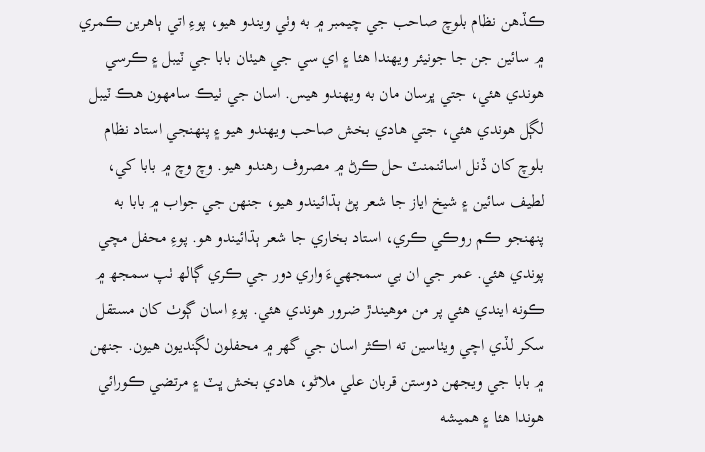ڪڏهن نظام بلوچ صاحب جي چيمبر ۾ به وٺي ويندو ھيو، پوءِ اتي ٻاھرين ڪمري ۾ سائين جن جا جونيئر ويھندا ھئا ۽ اي سي جي ھيٺان بابا جي ٽيبل ۽ ڪرسي ھوندي ھئي، جتي ڀرسان مان به ويھندو ھيس. اسان جي ٺيڪ سامھون ھڪ ٽيبل لڳل ھوندي ھئي، جتي ھادي بخش صاحب ويھندو ھيو ۽ پنھنجي استاد نظام بلوچ کان ڏنل اسائنمنٽ حل ڪرڻ ۾ مصروف رھندو ھيو. وچ وچ ۾ بابا کي، لطيف سائين ۽ شيخ اياز جا شعر پڻ ٻڌائيندو هيو، جنھن جي جواب ۾ بابا به پنھنجو ڪم روڪي ڪري، استاد بخاري جا شعر ٻڌائيندو هو. پوءِ محفل مچي پوندي ھئي. عمر جي ان بي سمجھيءَ واري دور جي ڪري ڳالھ ٺپ سمجھ ۾ ڪونه ايندي ھئي پر من موهيندڙ ضرور ھوندي ھئي. پوءِ اسان ڳوٺ کان مستقل سکر لڏي اچي ويٺاسين ته اڪثر اسان جي گھر ۾ محفلون لڳنديون ھيون. جنھن ۾ بابا جي ويجھن دوستن قربان علي ملاڻو، ھادي بخش ڀٽ ۽ مرتضي ڪورائي ھوندا ھئا ۽ ھميشه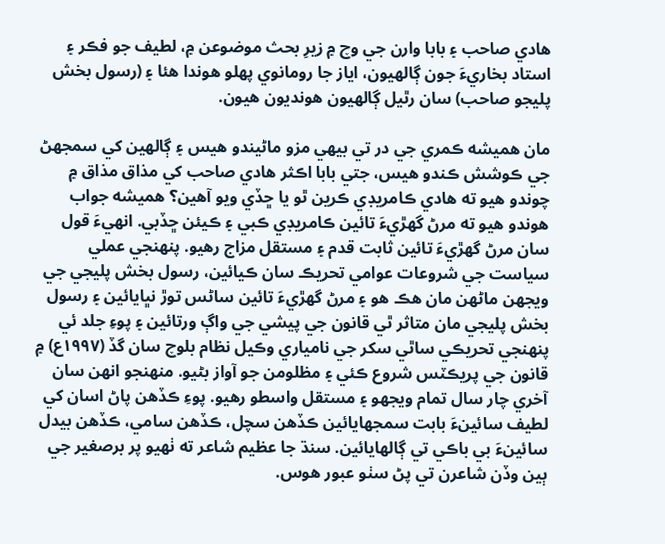ھادي صاحب ۽ بابا وارن جي وچ ۾ زيرِ بحث موضوعن ۾، لطيف جو فڪر ۽ استاد بخاريءَ جون ڳالهيون، اياز جا رومانوي پھلو ھوندا ھئا ۽ (رسول بخش پليجو صاحب) سان رٿيل ڳالهيون ھونديون ھيون.

مان ھميشه ڪمري جي در تي بيھي مزو ماڻيندو ھيس ۽ ڳالھين کي سمجھڻ جي ڪوشش ڪندو ھيس، جتي بابا اڪثر ھادي صاحب کي مذاق مذاق ۾ چوندو ھيو ته ھادي ڪامريڊي ڪرين ٿو يا ڇڏي ويو آھين؟ ھميشه جواب ھوندو ھيو ته مرڻ گھڙيءَ تائين ڪامريڊي ڪبي ۽ ڪيئن ڇڏبي. انهيءَ قول سان مرڻ گھڙيءَ تائين ثابت قدم ۽ مستقل مزاج رھيو. پنھنجي عملي سياست جي شروعات عوامي تحريڪ سان ڪيائين، رسول بخش پليجي جي ويجھن ماڻھن مان ھڪ ھو ۽ مرڻ گھڙيءَ تائين ساڻس توڙ نڀايائين ۽ رسول بخش پليجي مان متاثر ٿي قانون جي پيشي جي واڳ ورتائين ۽ پوءِ جلد ئي پنھنجي تحريڪي ساٿي سکر جي نامياري وڪيل نظام بلوچ سان گڏ (۱۹۹۷ع) ۾ قانون جي پريڪٽس شروع ڪئي ۽ مظلومن جو آواز بڻيو. منھنجو انھن سان آخري چار سال تمام ويجھو ۽ مستقل واسطو رھيو. پوءِ ڪڏهن پاڻ اسان کي لطيف سائينءَ بابت سمجھايائين ڪڏهن سچل، ڪڏهن سامي، ڪڏھن بيدل سائينءَ بي باڪي تي ڳالهايائين. سنڌ جا عظيم شاعر ته ٺھيو پر برصغير جي ٻين وڏن شاعرن تي پڻ سٺو عبور ھوس.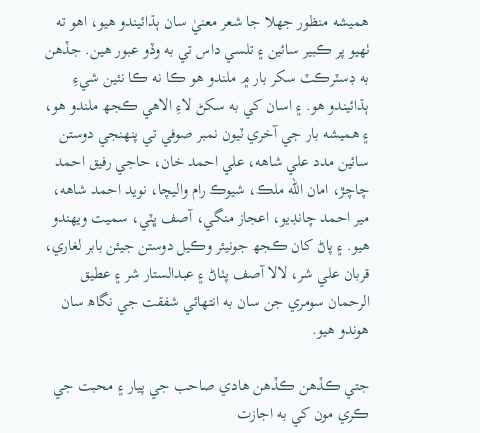ھميشه منظور جھلا جا شعر معنيٰ سان ٻڌائيندو ھيو، اھو ته ٺھيو پر ڪبير سائين ۽ تلسي داس تي به وڏو عبور ھين. جڏهن به ڊسٽرڪٽ سکر بار ۾ ملندو ھو ڪا نه ڪا نئين شيءِ ٻڌائيندو هو. ۽ اسان کي به سکڻ لاءِ الاھي ڪجھ ملندو ھو، ۽ ھميشه بار جي آخري ٽيون نمبر صوفي تي پنھنجي دوستن سائين مدد علي شاهه، علي احمد خان، حاجي رفيق احمد چاچڙ، امان الله ملڪ، شيوڪ رام واليچا، نويد احمد شاهه، مير احمد چانڊيو، اعجاز منگي، آصف ڀٽي، سميت ويھندو ھيو. ۽ پاڻ کان ڪجھ جونيئر وڪيل دوستن جيئن بابر لغاري، قربان علي شر، لالا آصف پٺاڻ ۽ عبدالستار شر ۽ عطيق الرحمان سومري جن سان به انتھائي شفقت جي نگاھ سان ھوندو ھيو.

جتي ڪڏهن ڪڏهن ھادي صاحب جي پيار ۽ محبت جي ڪري مون کي به اجازت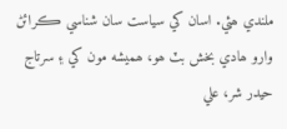ملندي ھئي. اسان کي سياست سان شناسي ڪرائڻ وارو ھادي بخش بٽ ھو، ھميشه مون کي ۽ سرتاج حيدر شر، علي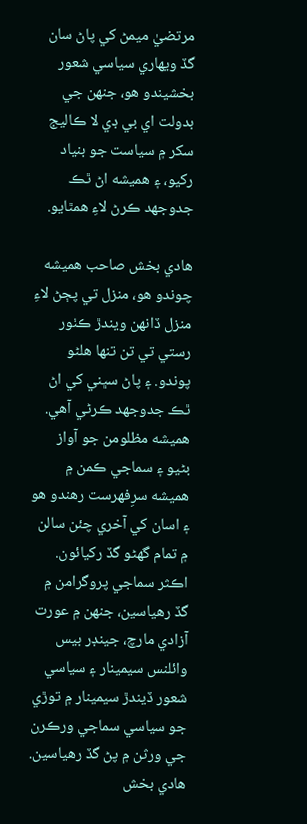مرتضيٰ ميمڻ کي پاڻ سان گڏ ويھاري سياسي شعور بخشيندو ھو، جنھن جي بدولت اي بي ڊي لا ڪاليج سکر ۾ سياست جو بنياد رکيو، ۽ ھميشه اڻ ٿڪ جدوجهد ڪرڻ لاءِ ھمٿايو.

ھادي بخش صاحب ھميشه چوندو ھو، منزل تي پڄڻ لاءِ منزل ڏانھن ويندڙ ڪٺور رستي تي تن تنھا ھلڻو پوندو. ۽ پاڻ سڀني کي اڻ ٿڪ جدوجهد ڪرڻي آهي. ھميشه مظلومن جو آواز بڻيو ۽ سماجي ڪمن ۾ ھميشه سرِفھرست رھندو ھو ۽ اسان کي آخري چئن سالن ۾ تمام گھڻو گڏ رکيائون. اڪثر سماجي پروگرامن ۾ گڏ رھياسين، جنھن ۾ عورت آزادي مارچ، جينڊر بيس وائلنس سيمينار ۽ سياسي شعور ڏيندڙ سيمينار ۾ توڙي جو سياسي سماجي ورڪرن جي ورثن ۾ پڻ گڏ رھياسين. ھادي بخش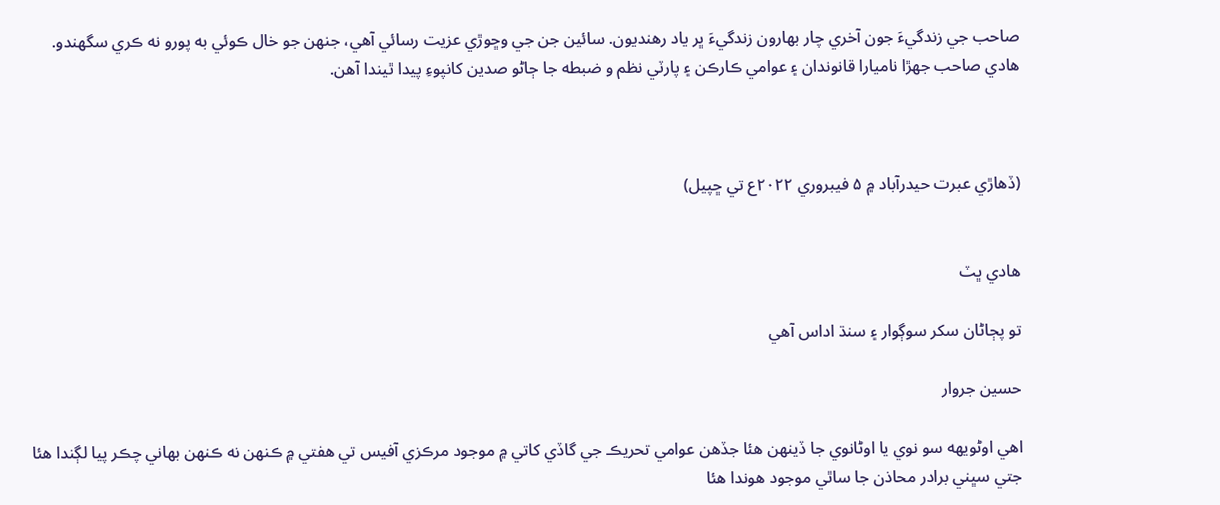صاحب جي زندگيءَ جون آخري چار بھارون زندگيءَ ڀر ياد رھنديون. سائين جن جي وڇوڙي عزيت رسائي آھي، جنھن جو خال ڪوئي به پورو نه ڪري سگھندو. ھادي صاحب جھڙا ناميارا قانوندان ۽ عوامي ڪارڪن ۽ پارٽي نظم و ضبطه جا ڄاڻو صدين کانپوءِ پيدا ٿيندا آھن.



(ڏھاڙي عبرت حيدرآباد ۾ ۵ فيبروري ۲۰۲۲ع تي ڇپيل)


هادي ڀٽ

تو پڄاڻان سکر سوڳوار ۽ سنڌ اداس آهي

حسين جروار

اهي اوڻويهه سو نوي يا اوڻانوي جا ڏينهن هئا جڏهن عوامي تحريڪ جي گاڏي کاتي ۾ موجود مرڪزي آفيس تي هفتي ۾ ڪنهن نه ڪنهن بهاني چڪر پيا لڳندا هئا جتي سڀني برادر محاذن جا ساٿي موجود هوندا هئا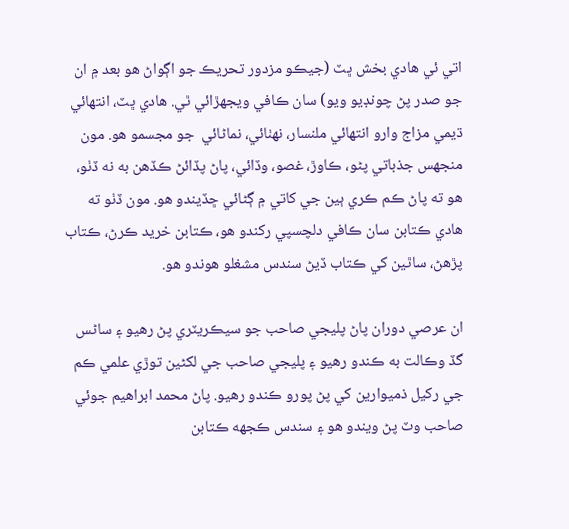اتي ئي هادي بخش ڀٽ (جيڪو مزدور تحريڪ جو اڳواڻ هو بعد ۾ ان جو صدر پڻ چونڊيو ويو) سان ڪافي ويجهڙائي ٿي. هادي ڀٽ، انتهائي ڌيمي مزاج وارو انتهائي ملنسار، نهٺائي، نماڻائي  جو مجسمو هو. مون منجهس جذباتي پڻو، ڪاوڙ، غصو، وڏائي، پاڻ پڏائڻ ڪڏهن به نه ڏٺو، هو ته پاڻ ڪم ڪري ٻين جي کاتي ۾ ڳڻائي ڇڏيندو هو. مون ڏٺو ته هادي ڪتابن سان ڪافي دلچسپي رکندو هو، ڪتابن خريد ڪرڻ، ڪتاب پڙهڻ، ساٿين کي ڪتاب ڏيڻ سندس مشغلو هوندو هو.

ان عرصي دوران پاڻ پليجي صاحب جو سيڪريٽري پڻ رهيو ۽ ساڻس گڏ وڪالت به ڪندو رهيو ۽ پليجي صاحب جي لکڻين توڙي علمي ڪم جي رکيل ذميوارين کي پڻ پورو ڪندو رهيو. پاڻ محمد ابراهيم جوئي صاحب وٽ پڻ ويندو هو ۽ سندس ڪجهه ڪتابن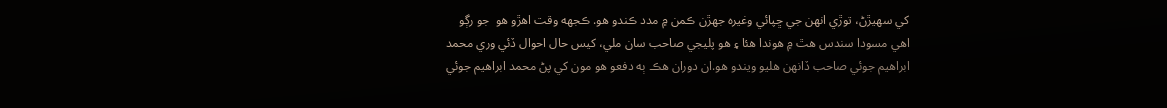کي سهيڙڻ، توڙي انهن جي ڇپائي وغيره جهڙن ڪمن ۾ مدد ڪندو هو. ڪجهه وقت اهڙو هو  جو رڳو اهي مسودا سندس هٿ ۾ هوندا هئا ۽ هو پليجي صاحب سان ملي، کيس حال احوال ڏئي وري محمد ابراهيم جوئي صاحب ڏانهن هليو ويندو هو.ان دوران هڪ ٻه دفعو هو مون کي پڻ محمد ابراهيم جوئي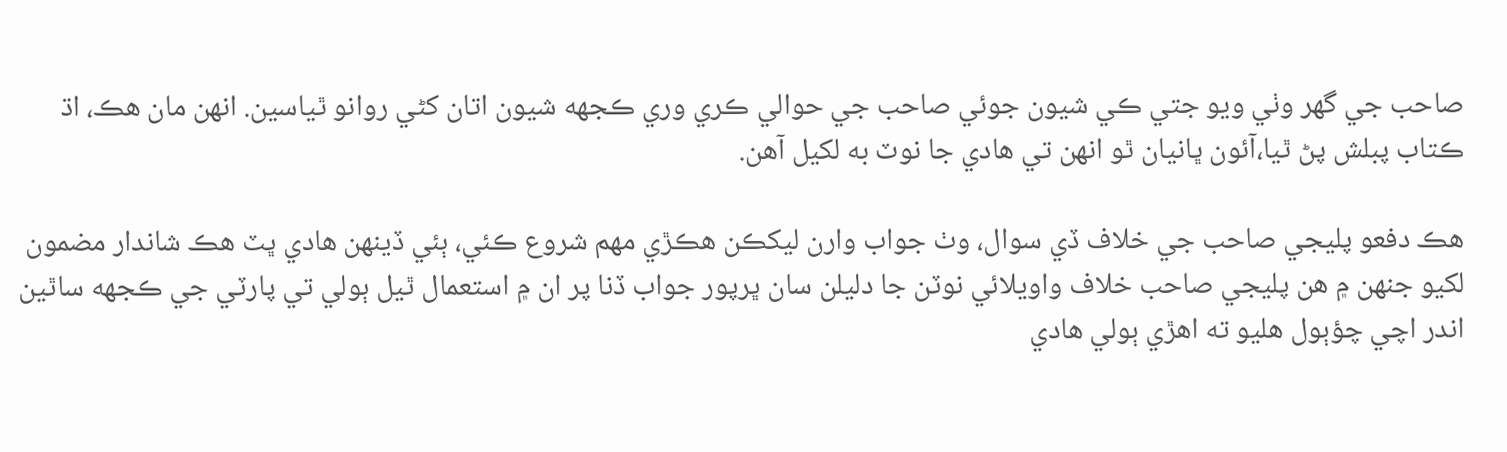صاحب جي گهر وٺي ويو جتي ڪي شيون جوئي صاحب جي حوالي ڪري وري ڪجهه شيون اتان کڻي روانو ٿياسين. انهن مان هڪ، اڌ ڪتاب پبلش پڻ ٿيا،آئون ڀانيان ٿو انهن تي هادي جا نوٽ به لکيل آهن.

هڪ دفعو پليجي صاحب جي خلاف ڏي سوال، وٺ جواب وارن ليکڪن هڪڙي مهم شروع ڪئي، ٻئي ڏينهن هادي ڀٽ هڪ شاندار مضمون لکيو جنهن ۾ هن پليجي صاحب خلاف واويلائي نوٽن جا دليلن سان ڀرپور جواب ڏنا پر ان ۾ استعمال ٿيل ٻولي تي پارٽي جي ڪجهه ساٿين اندر اچي چؤٻول هليو ته اهڙي ٻولي هادي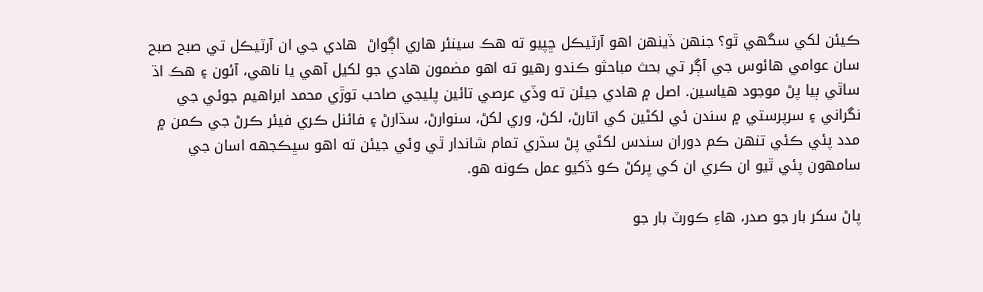ڪيئن لکي سگهي ٿو؟ جنهن ڏينهن اهو آرٽيڪل ڇپيو ته هڪ سينئر هاري اڳواڻ  هادي جي ان آرٽيڪل تي صبح صبح سان عوامي هائوس جي آڳر تي بحث مباحثو ڪندو رهيو ته اهو مضمون هادي جو لکيل آهي يا ناهي، آئون ۽ هڪ اڌ ساٿي ٻيا پڻ موجود هياسين. اصل ۾ هادي جيئن ته وڏي عرصي تائين پليجي صاحب توڙي محمد ابراهيم جوئي جي نگراني ۽ سرپرستي ۾ سندن ئي لکڻين کي اتارڻ، لکڻ، وري لکڻ، سنوارڻ، سڌارڻ ۽ فائنل ڪري فيئر ڪرڻ جي ڪمن ۾ مدد پئي ڪئي تنهن ڪم دوران سندس لکڻي پڻ سڌري تمام شاندار ٿي وئي جيئن ته اهو سڀڪجهه اسان جي سامهون پئي ٿيو ان ڪري ان کي پرکڻ ڪو ڏکيو عمل ڪونه هو.

پاڻ سکر بار جو صدر، هاءِ ڪورٽ بار جو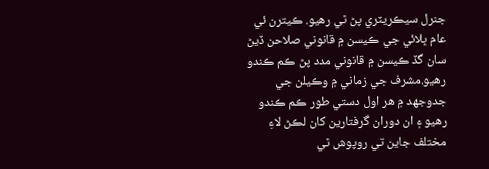جنرل سيڪريٽري پڻ ٿي رهيو. ڪيترن ئي عام ڀلائي جي ڪيسن ۾ قانوني صلاحن ڏيڻ سان گڏ ڪيسن ۾ قانوني مدد پڻ ڪم ڪندو رهيو.مشرف جي زماني ۾ وڪيلن جي جدوجهد ۾ هر اول دستي طور ڪم ڪندو رهيو ۽ ان دوران گرفتارين کان لڪڻ لاءِ مختلف جاين تي روپوش ٿي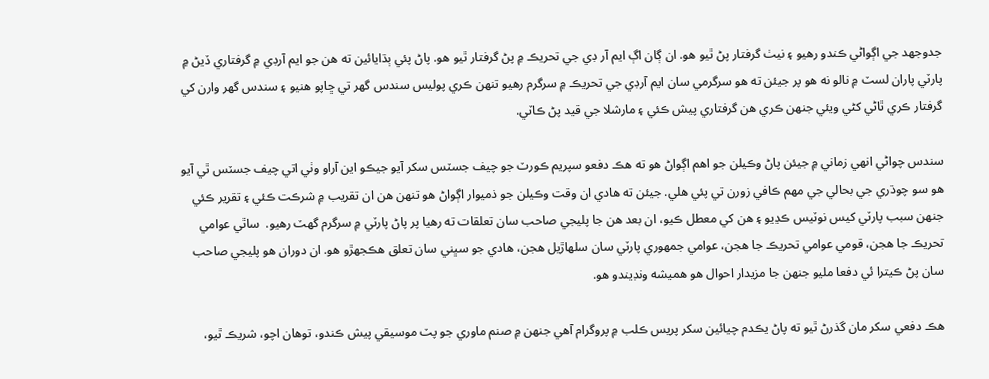جدوجهد جي اڳواڻي ڪندو رهيو ۽ نيٺ گرفتار پڻ ٿيو هو. ان ڳان اڳ ايم آر ڊي جي تحريڪ ۾ پڻ گرفتار ٿيو هو. پاڻ پئي ٻڌايائين ته هن جو ايم آرڊي ۾ گرفتاري ڏيڻ ۾ پارٽي پاران لسٽ ۾ نالو نه هو پر جيئن ته هو سرگرمي سان ايم آرڊي جي تحريڪ ۾ سرگرم رهيو تنهن ڪري پوليس سندس گهر تي ڇاپو هنيو ۽ سندس گهر وارن کي گرفتار ڪري ٿاڻي کڻي ويئي جنهن ڪري هن گرفتاري پيش ڪئي ۽ مارشلا جي قيد پڻ ڪاٽي.

سندس چواڻي انهي زماني ۾ جيئن پاڻ وڪيلن جو اهم اڳواڻ هو ته هڪ دفعو سپريم ڪورٽ جو چيف جسٽس سکر آيو جيڪو اين آراو وٺي اتي چيف جسٽس ٿي آيو هو سو چوڌري جي بحالي جي مهم ڪافي زورن تي پئي هلي. جيئن ته هادي ان وقت وڪيلن جو ذميوار اڳواڻ هو تنهن هن ان تقريب ۾ شرڪت ڪئي ۽ تقرير ڪئي جنهن سبب پارٽي کيس نوٽيس ڪڍيو ۽ هن کي معطل ڪيو، ان بعد هن جا پليجي صاحب سان تعلقات ته رهيا پر پاڻ پارٽي ۾ سرگرم گهٽ رهيو.  ساٿي عوامي تحريڪ جا هجن، قومي عوامي تحريڪ جا هجن، عوامي جمهوري پارٽي سان سلهاڙيل هجن، هادي جو سڀني سان تعلق هڪجهڙو هو. ان دوران هو پليجي صاحب سان پڻ ڪيترا ئي دفعا مليو جنهن جا مزيدار احوال هو هميشه ونڊيندو هو.

هڪ دفعي سکر مان گذرڻ ٿيو ته پاڻ يڪدم چيائين سکر پريس ڪلب ۾ پروگرام آهي جنهن ۾ صنم ماوري جو پٽ موسيقي پيش ڪندو، توهان اچو، شريڪ ٿيو،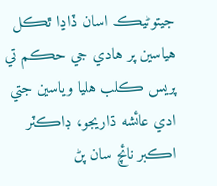جيتوڻيڪ اسان ڏاڍا ٿڪل هياسين پر هادي جي حڪم تي پريس ڪلب هليا وياسين جتي  ادي عائشه ڌاريجو، ڊاڪٽر اڪبر نائچ سان پڻ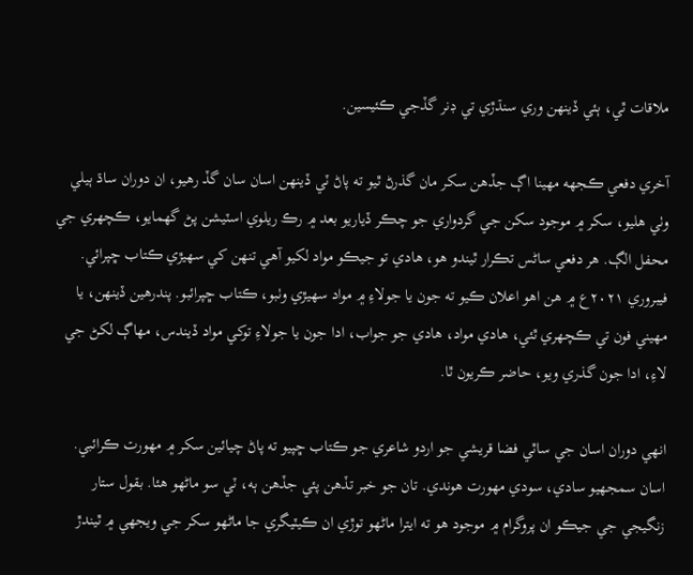ملاقات ٿي، ٻئي ڏينهن وري سنڌڙي تي ڊنر گڏجي ڪئيسين.

آخري دفعي ڪجهه مهينا اڳ جڏهن سکر مان گذرڻ ٿيو ته پاڻ ٽي ڏينهن اسان سان گڏ رهيو، ان دوران ساڌ ٻيلي وٺي هليو، سکر ۾ موجود سکن جي گردواري جو چڪر ڏياريو بعد ۾ رڪ ريلوي اسٽيشن پڻ گهمايو، ڪچهري جي محفل الڳ. هر دفعي ساڻس تڪرار ٿيندو هو، هادي تو جيڪو مواد لکيو آهي تنهن کي سهيڙي ڪتاب ڇپرائي. فيبروري ۲۰۲۱ع ۾ هن اهو اعلان ڪيو ته جون يا جولاءِ ۾ مواد سهيڙي وٺبو، ڪتاب ڇپرائبو. پندرهين ڏينهن، يا مهيني فون تي ڪچهري ٿئي، هادي مواد، هادي جو جواب، ادا جون يا جولاءِ توکي مواد ڏيندس، مهاڳ لکڻ جي لاءِ، ادا جون گذري ويو، حاضر ڪريون ٿا.

انهي دوران اسان جي ساٿي فضا قريشي جو اردو شاعري جو ڪتاب ڇپيو ته پاڻ چيائين سکر ۾ مهورت ڪرائبي. اسان سمجهيو سادي، سودي مهورت هوندي. تان جو خبر تڏهن پئي جڏهن ٻه، ٽي سو ماڻهو هئا. بقول ستار زنگيجي جي جيڪو ان پروگرام ۾ موجود هو ته ايترا ماڻهو توڙي ان ڪيٽيگري جا ماڻهو سکر جي ويجهي ۾ ٿيندڙ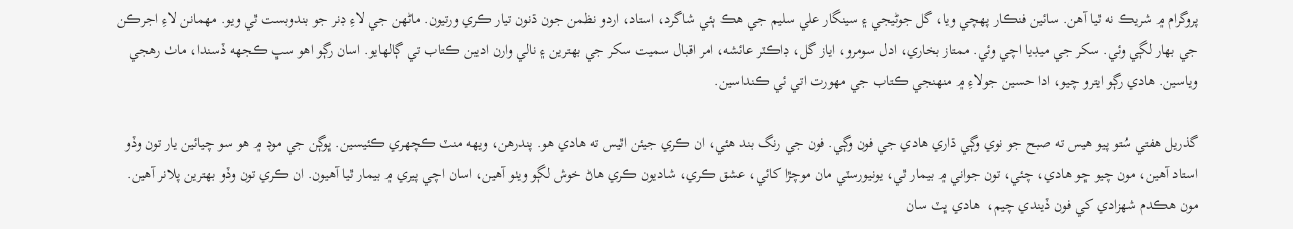پروگرام ۾ شريڪ نه ٿيا آهن. سائين فنڪار پهچي ويا، گل جوڻيجي ۽ سينگار علي سليم جي هڪ ٻئي شاگرد، استاد، اردو نظمن جون ڌنون تيار ڪري ورتيون. ماڻهن جي لاءِ ڊنر جو بندوبست ٿي ويو. مهمانن لاءِ اجرڪن جي بهار لڳي وئي. سکر جي ميڊيا اچي وئي. ممتاز بخاري، ادل سومرو، اياز گل، ڊاڪٽر عائشه، امر اقبال سميت سکر جي بهترين ۽ نالي وارن اديبن ڪتاب تي ڳالهايو. اسان رڳو اهو سڀ ڪجهه ڏسندا، ماٺ رهجي وياسين. هادي رڳو ايترو چيو، ادا حسين جولاءِ ۾ منهنجي ڪتاب جي مهورت اتي ئي ڪنداسين.

گذريل هفتي سُتو پيو هيس ته صبح جو نوي وڳي ڌاري هادي جي فون وڳي. فون جي رنگ بند هئي، ان ڪري جيئن اٿيس ته هادي هو. پندرهن، ويهه منٽ ڪچهري ڪئيسين. ڀوڳن جي موڊ ۾ هو سو چيائين يار تون وڏو استاد آهين، مون چيو ڇو هادي، چئي، تون جواني ۾ بيمار ٿي، يونيورسٽي مان موچڙا کائي، عشق ڪري، شاديون ڪري هاڻ خوش لڳو ويٺو آهين، اسان اچي پيري ۾ بيمار ٿيا آهيون. ان ڪري تون وڏو بهترين پلانر آهين. مون هڪدم شهزادي کي فون ڏيندي چيم،  هادي ڀٽ سان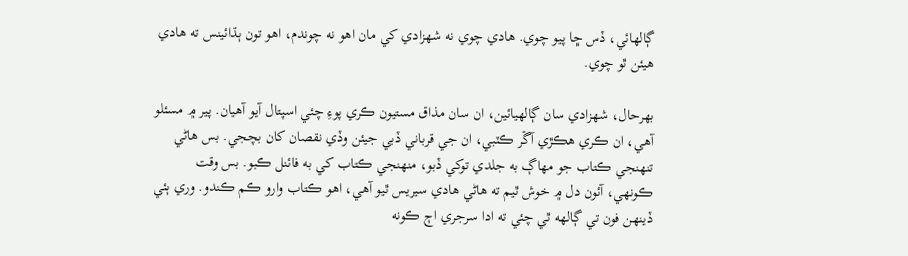ڳالهائي، ڏس ڇا پيو چوي. هادي چوي نه شهزادي کي مان اهو نه چوندم، اهو تون ٻڌائينس ته هادي هيئن ٿو چوي.

بھرحال، شهزادي سان ڳالهيائين، ان سان مذاق مستيون ڪري پوءِ چئي اسپتال آيو آهيان. پير ۾ مسئلو آهي، ان ڪري هڪڙي آڱر ڪٽبي، ان جي قرباني ڏبي جيئن وڏي نقصان کان بچجي. بس هاڻي تنهنجي ڪتاب جو مهاڳ به جلدي توکي ڏبو، منهنجي ڪتاب کي به فائنل ڪبو. بس وقت ڪونهي، آئون دل ۾ خوش ٿيم ته هاڻي هادي سيريس ٿيو آهي، اهو ڪتاب وارو ڪم ڪندو. وري ٻئي ڏينهن فون تي ڳالهه ٿي چئي ته ادا سرجري اڄ ڪونه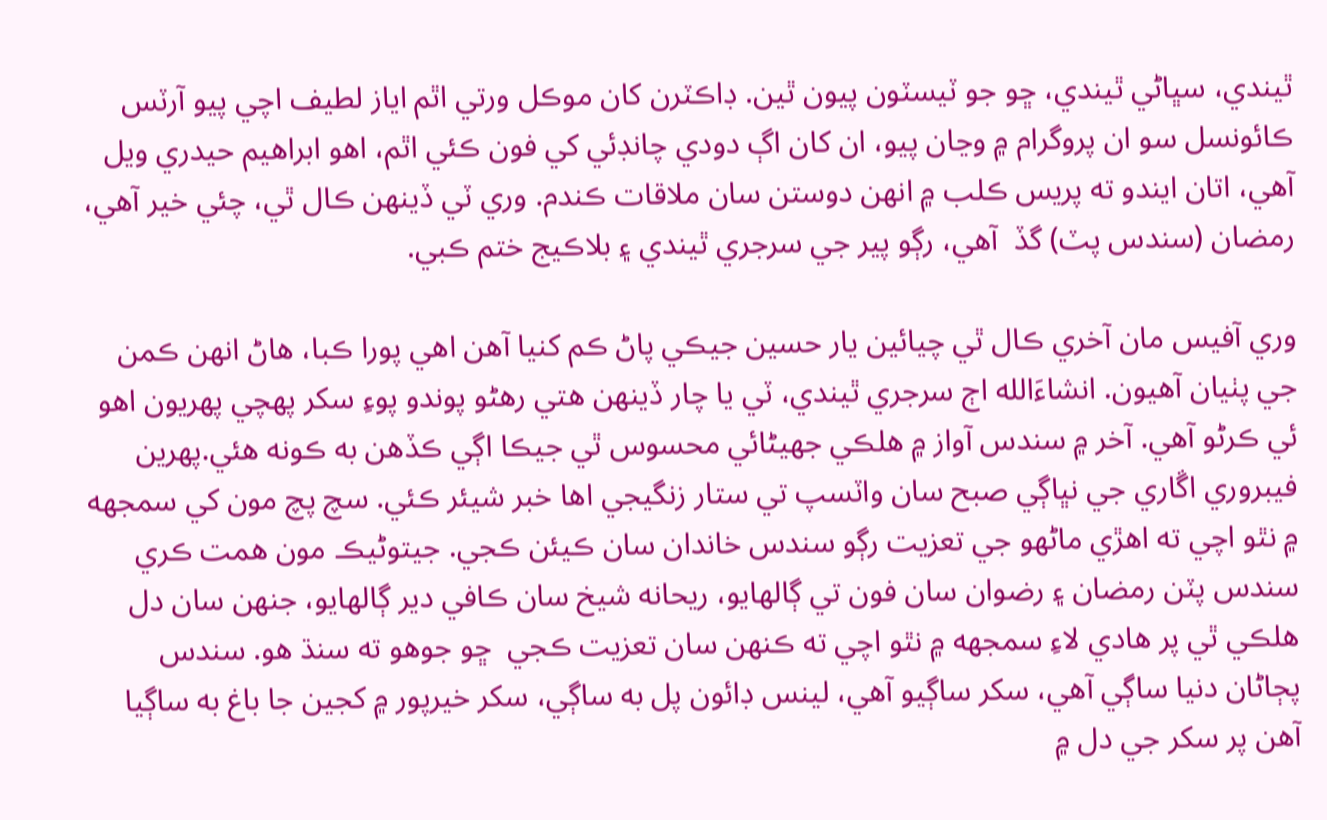ٿيندي، سڀاڻي ٿيندي، ڇو جو ٽيسٽون پيون ٿين. ڊاڪٽرن کان موڪل ورتي اٿم اياز لطيف اچي پيو آرٽس ڪائونسل سو ان پروگرام ۾ وڃان پيو، ان کان اڳ دودي چانڊئي کي فون ڪئي اٿم، اهو ابراهيم حيدري ويل آهي، اتان ايندو ته پريس ڪلب ۾ انهن دوستن سان ملاقات ڪندم. وري ٽي ڏينهن ڪال ٿي، چئي خير آهي، رمضان (سندس پٽ) گڏ  آهي، رڳو پير جي سرجري ٿيندي ۽ بلاڪيج ختم ڪبي.

وري آفيس مان آخري ڪال ٿي چيائين يار حسين جيڪي پاڻ ڪم کنيا آهن اهي پورا ڪبا، هاڻ انهن ڪمن جي پٺيان آهيون. انشاءَالله اڄ سرجري ٿيندي، ٽي يا چار ڏينهن هتي رهڻو پوندو پوءِ سکر پهچي پهريون اهو ئي ڪرڻو آهي. آخر ۾ سندس آواز ۾ هلڪي جهيڻائي محسوس ٿي جيڪا اڳي ڪڏهن به ڪونه هئي.پهرين فيبروري اڱاري جي نڀاڳي صبح سان واٽسپ تي ستار زنگيجي اها خبر شيئر ڪئي. سچ پچ مون کي سمجهه ۾ نٿو اچي ته اهڙي ماڻهو جي تعزيت رڳو سندس خاندان سان ڪيئن ڪجي. جيتوڻيڪ مون همت ڪري سندس پٽن رمضان ۽ رضوان سان فون تي ڳالهايو، ريحانه شيخ سان ڪافي دير ڳالهايو، جنهن سان دل هلڪي ٿي پر هادي لاءِ سمجهه ۾ نٿو اچي ته ڪنهن سان تعزيت ڪجي  ڇو جوهو ته سنڌ هو. سندس پڄاڻان دنيا ساڳي آهي، سکر ساڳيو آهي، لينس ڊائون پل به ساڳي، سکر خيرپور ۾ کجين جا باغ به ساڳيا آهن پر سکر جي دل ۾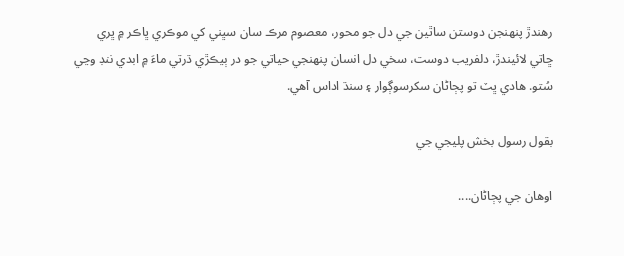رهندڙ پنهنجن دوستن ساٿين جي دل جو محور، معصوم مرڪ سان سڀني کي موڪري ڀاڪر ۾ ڀري ڇاتي لائيندڙ، دلفريب دوست، سخي دل انسان پنهنجي حياتي جو در ٻيڪڙي ڌرتي ماءَ ۾ ابدي ننڊ وڃي سُتو. هادي ڀٽ تو پڄاڻان سکرسوڳوار ۽ سنڌ اداس آهي.

بقول رسول بخش پليجي جي

اوهان جي پڄاڻان....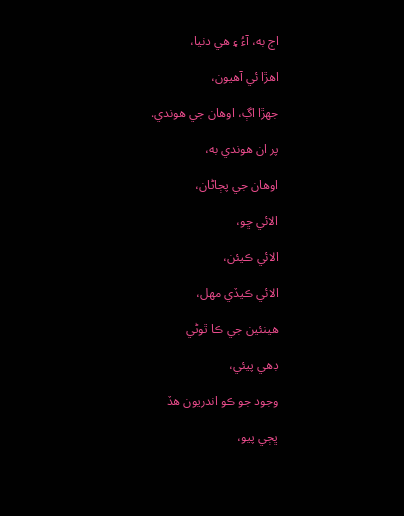اڄ به، آءُ ۽ ھي دنيا،

اھڙا ئي آھيون،

جھڙا اڳ، اوھان جي ھوندي.

پر ان ھوندي به،

اوھان جي پڄاڻان،

الائي ڇو،

الائي ڪيئن،

الائي ڪيڏي مهل،

ھينئين جي ڪا ٿوڻي

ڊھي پيئي،

وجود جو ڪو اندريون ھڏ

ڀڄي پيو،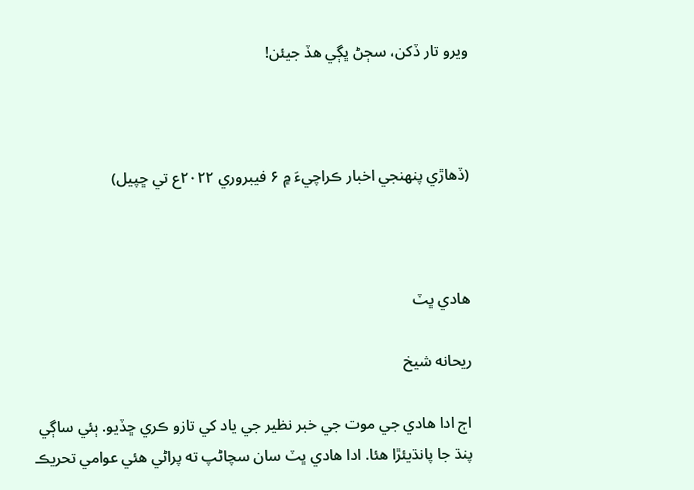ويرو تار ڏکن، سڄڻ ڀڳي ھڏ جيئن!



(ڏھاڙي پنھنجي اخبار ڪراچيءَ ۾ ۶ فيبروري ۲۰۲۲ع تي ڇپيل)



ھادي ڀٽ

ريحانه شيخ

اڄ ادا هادي جي موت جي خبر نظير جي ياد کي تازو ڪري ڇڏيو. ٻئي ساڳي پنڌ جا پانڌيئڙا هئا. ادا هادي ڀٽ سان سچاڻپ ته پراڻي هئي عوامي تحريڪ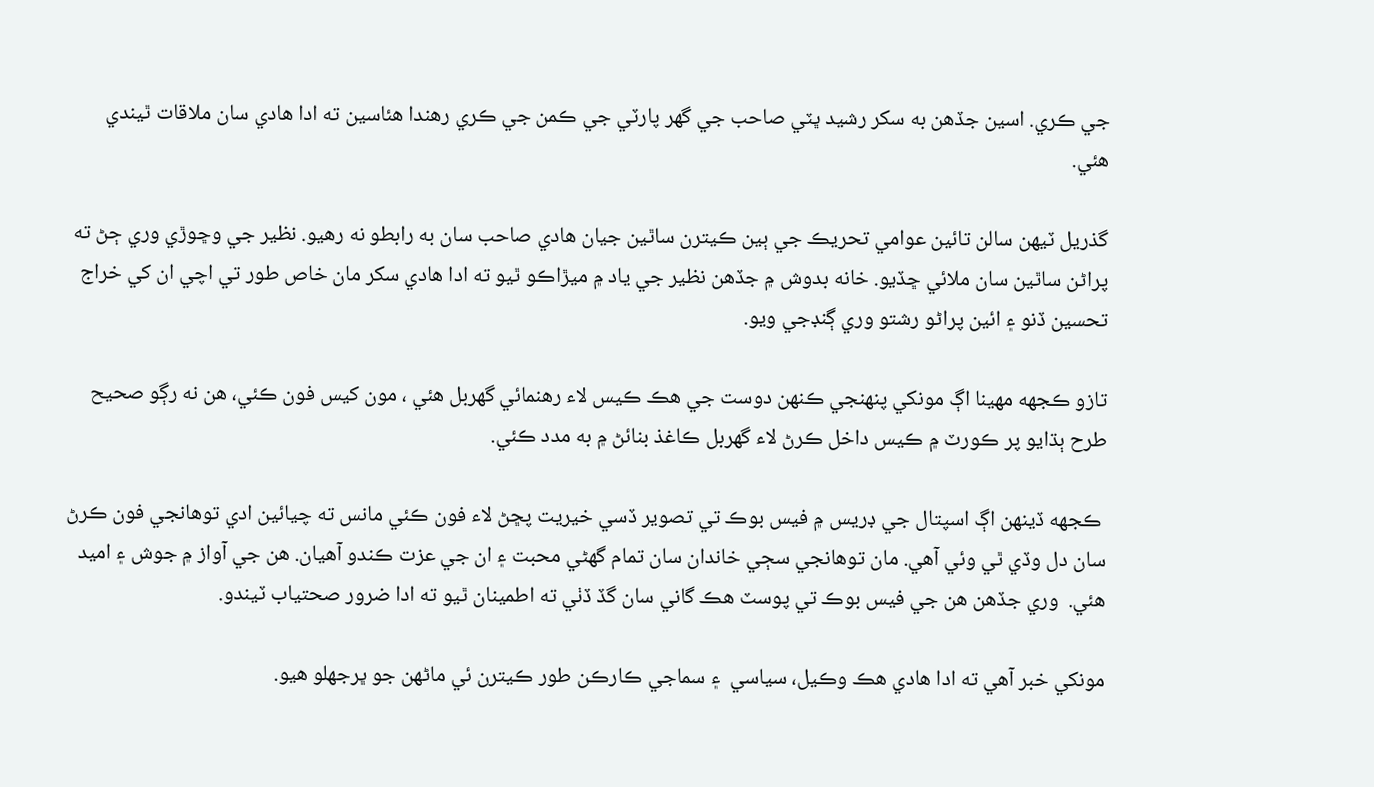جي ڪري. اسين جڏهن به سکر رشيد ڀٽي صاحب جي گهر پارٽي جي ڪمن جي ڪري رهندا هئاسين ته ادا هادي سان ملاقات ٿيندي هئي.

گذريل ٽيهن سالن تائين عوامي تحريڪ جي ٻين ڪيترن ساٿين جيان هادي صاحب سان به رابطو نه رهيو. نظير جي وڇوڙي وري ڄڻ ته پراڻن ساٿين سان ملائي ڇڏيو. خانه بدوش ۾ جڏهن نظير جي ياد ۾ ميڙاڪو ٿيو ته ادا هادي سکر مان خاص طور تي اچي ان کي خراج تحسين ڏنو ۽ ائين پراڻو رشتو وري ڳنڊجي ويو.

تازو ڪجهه مهينا اڳ مونکي پنهنجي ڪنهن دوست جي هڪ ڪيس لاء رهنمائي گهربل هئي ، مون کيس فون ڪئي، هن نه رڳو صحيح طرح ٻڌايو پر ڪورٽ ۾ ڪيس داخل ڪرڻ لاء گهربل ڪاغذ بنائڻ ۾ به مدد ڪئي.

 ڪجهه ڏينهن اڳ اسپتال جي ڊريس ۾ فيس بوڪ تي تصوير ڏسي خيريت پڇڻ لاء فون ڪئي مانس ته چيائين ادي توهانجي فون ڪرڻ سان دل وڏي ٿي وئي آهي. مان توهانجي سڄي خاندان سان تمام گهڻي محبت ۽ ان جي عزت ڪندو آهيان. هن جي آواز ۾ جوش ۽ اميد هئي.  وري جڏهن هن جي فيس بوڪ تي پوسٽ هڪ گاني سان گڏ ڏٺي ته اطمينان ٿيو ته ادا ضرور صحتياب ٽيندو.

مونکي خبر آهي ته ادا هادي هڪ وڪيل، سياسي  ۽ سماجي ڪارڪن طور ڪيترن ئي ماڻهن جو ڀرجهلو هيو.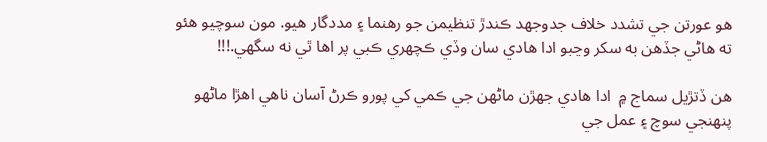هو عورتن جي تشدد خلاف جدوجهد ڪندڙ تنظيمن جو رهنما ۽ مددگار هيو. مون سوچيو هئو ته هاڻي جڏهن به سکر وڃبو ادا هادي سان وڏي ڪچهري ڪبي پر اها ٿي نه سگهي.!!!

هن ڏتڙيل سماج ۾  ادا هادي جهڙن ماڻهن جي ڪمي کي پورو ڪرڻ آسان ناهي اهڙا ماڻهو پنهنجي سوچ ۽ عمل جي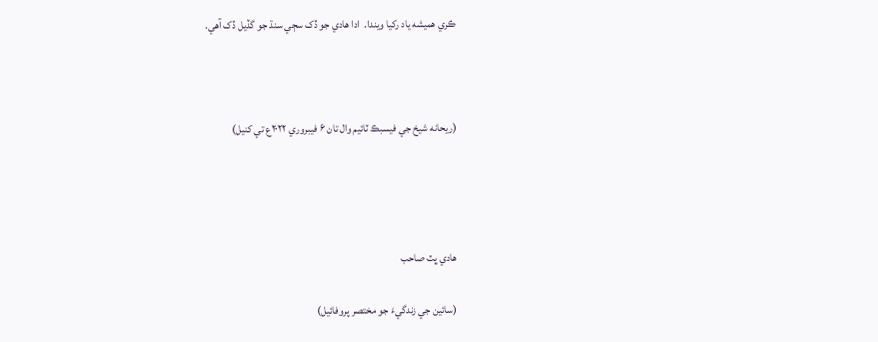ڪري هميشه ياد رکيا ويندا.  ادا هادي جو ڏک سڄي سنڌ جو گڏيل ڏک آهي.



(ريحانه شيخ جي فيسبڪ ٽائيم وال تان ۶ فيبروري ۲۰۲۲ع تي کنيل)




ھادي ڀٽ صاحب

(سائين جي زندگيءَ جو مختصر پروفائيل)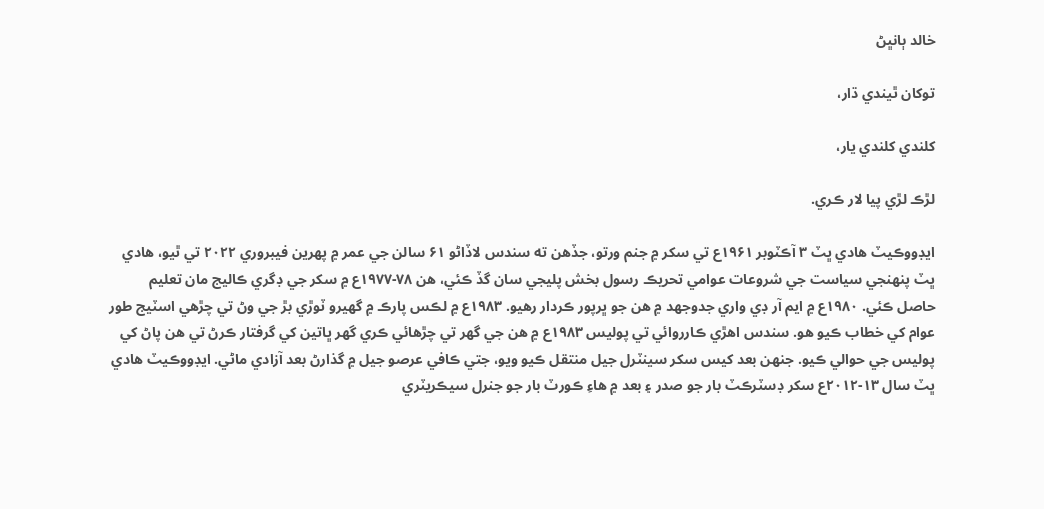خالد ٻانڀڻ

توکان ٿيندي ڌار،

کلندي کلندي يار،

لڙڪ لڙي پيا لار ڪري.

ايڊووڪيٽ هادي ڀٽ ۳ آڪٽوبر ۱۹۶۱ع تي سکر ۾ جنم ورتو، جڏهن ته سندس لاڏاڻو ۶۱ سالن جي عمر ۾ پهرين فيبروري ۲۰۲۲ تي ٿيو، هادي ڀٽ پنهنجي سياست جي شروعات عوامي تحريڪ رسول بخش پليجي سان گڏ ڪئي، هن ۷۸-۱۹۷۷ع ۾ سکر جي ڊگري ڪاليج مان تعليم حاصل ڪئي. ۱۹۸۰ع ۾ ايم آر ڊي واري جدوجھد ۾ هن جو ڀرپور ڪردار رهيو. ۱۹۸۳ع ۾ لڪس پارڪ ۾ گھيرو ٽوڙي بڙ جي وڻ تي چڙهي اسٽيج طور عوام کي خطاب ڪيو هو. سندس اهڙي ڪارروائي تي پوليس ۱۹۸۳ع ۾ هن جي گھر تي چڙهائي ڪري گھر ڀاتين کي گرفتار ڪرڻ تي هن پاڻ کي پوليس جي حوالي ڪيو. جنهن بعد کيس سکر سينٽرل جيل منتقل ڪيو ويو، جتي ڪافي عرصو جيل ۾ گذارڻ بعد آزادي ماڻي. ايڊووڪيٽ هادي ڀٽ سال ۱۳-۲۰۱۲ع سکر ڊسٽرڪٽ بار جو صدر ۽ بعد ۾ هاءِ ڪورٽ بار جو جنرل سيڪريٽري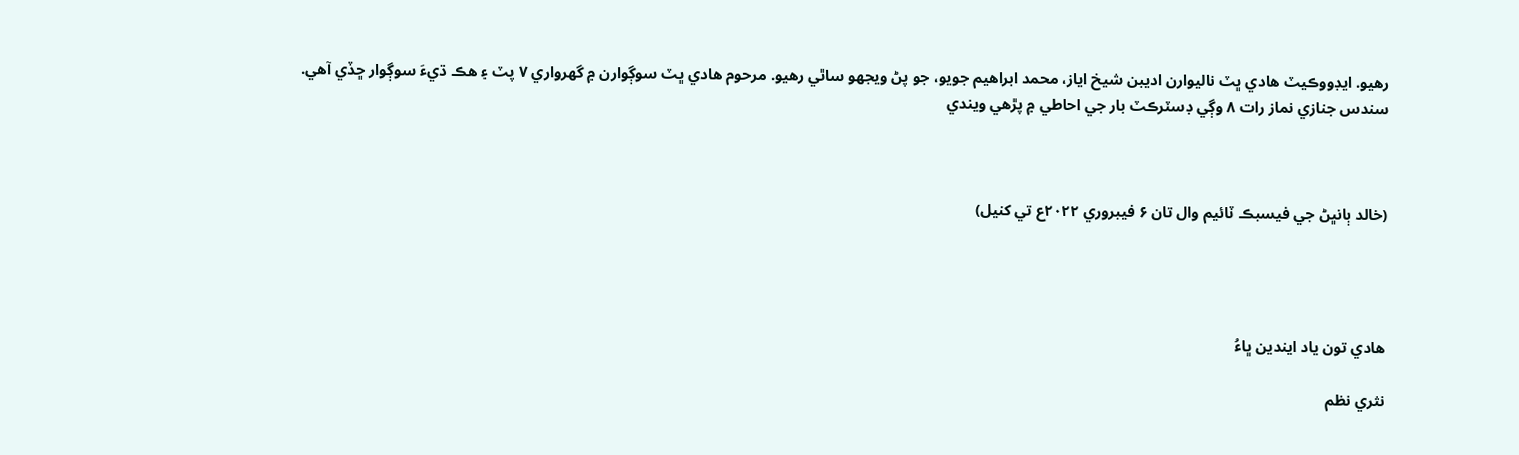رهيو. ايڊووڪيٽ هادي ڀٽ ناليوارن اديبن شيخ اياز، محمد ابراهيم جويو، جو پڻ ويجھو ساٿي رهيو. مرحوم هادي ڀٽ سوڳوارن ۾ گھرواري ۷ پٽ ۽ هڪ ڌيءَ سوڳوار ڇڏي آهي. سندس جنازي نماز رات ۸ وڳي ڊسٽرڪٽ بار جي احاطي ۾ پڙهي ويندي



(خالد ٻانڀڻ جي فيسبڪ ٽائيم وال تان ۶ فيبروري ۲۰۲۲ع تي کنيل)




هادي تون ياد ايندين ڀاءُ

نثري نظم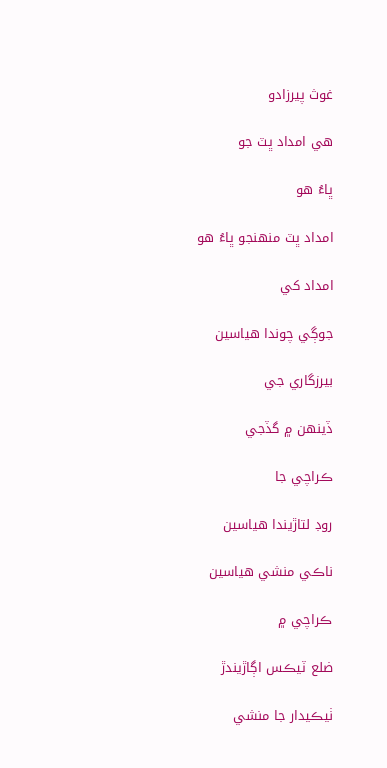غوث پيرزادو

هي امداد ڀٽ جو

ڀاءُ هو

امداد ڀٽ منهنجو ڀاءُ هو

امداد کي

جوڳي چوندا هياسين

بيرزگاري جي

ڏينهن ۾ گڏجي

ڪراچي جا

روڊ لتاڙيندا هياسين

ناڪي منشي هياسين

ڪراچي ۾

ضلع ٽيڪس اڳاڙيندڙ

ٺيڪيدار جا منشي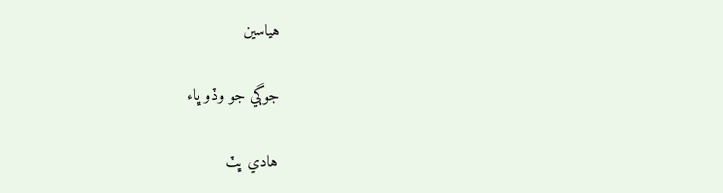هياسين

جوڳي جو وڏو ڀاء

هادي ڀٽ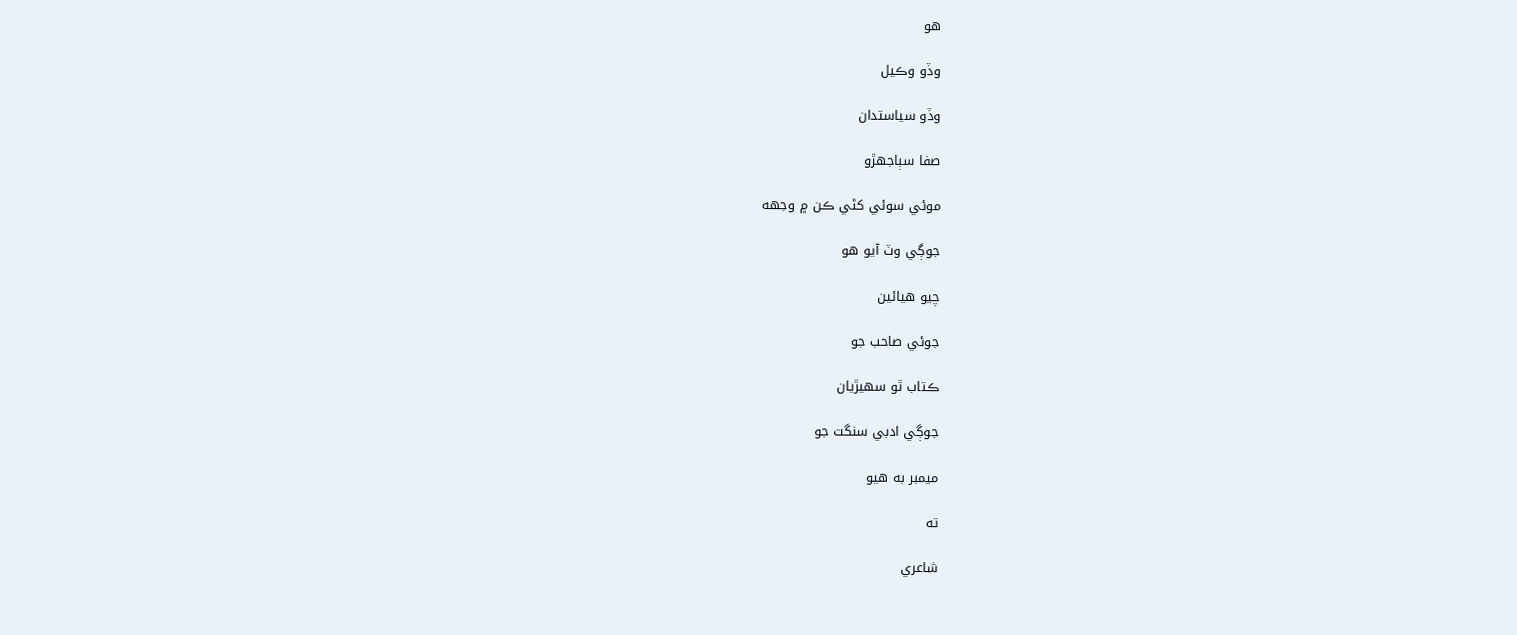هو

وڏو وڪيل

وڏو سياستدان

صفا سٻاجهڙو

موئي سوئي کڻي ڪن ۾ وجهه

جوڳي وٽ آيو هو

چيو هيائين

جوئي صاحب جو

ڪتاب ٿو سهيڙيان

جوڳي ادبي سنگت جو

ميمبر به هيو

ته

شاعري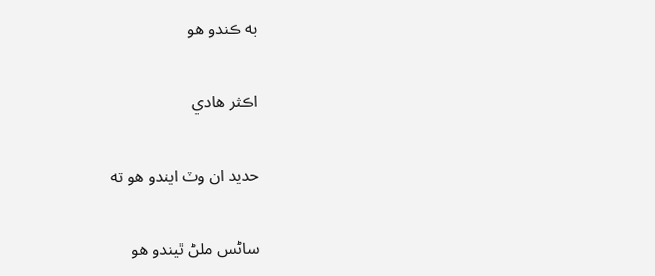به ڪندو هو

اڪثر هادي

حديد ان وٽ ايندو هو ته

ساڻس ملڻ ٿيندو هو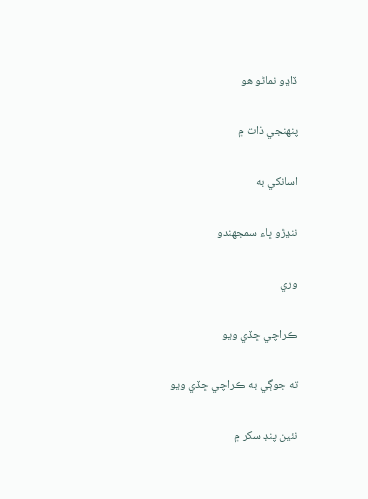ڏاڍو نماڻو هو

پنهنجي ذات ۾

اسانکي به

ننڍڙو ڀاء سمجهندو

وري

ڪراچي ڇڏي ويو

ته جوڳي به ڪراچي ڇڏي ويو

نئين پنڊ سکر ۾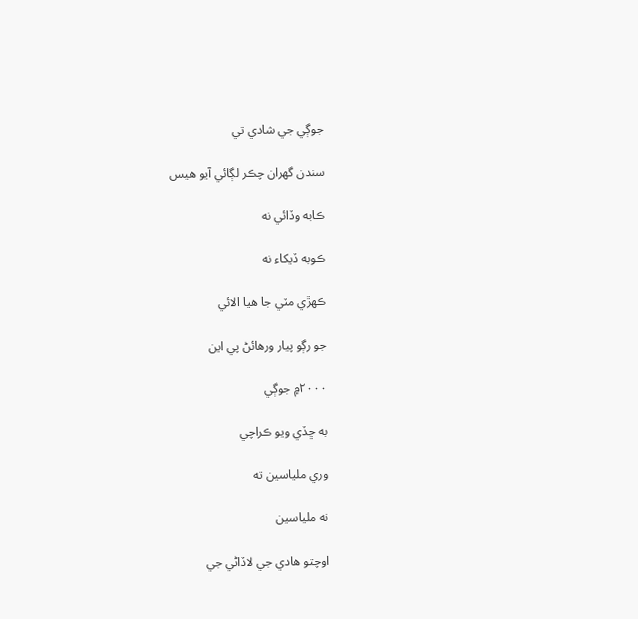جوڳي جي شادي تي

سندن گهران چڪر لڳائي آيو هيس

ڪابه وڏائي نه

ڪوبه ڏيکاء نه

ڪهڙي مٽي جا هيا الائي

جو رڳو پيار ورهائڻ پي اين

۲۰۰۰۾ جوڳي

به ڇڏي ويو ڪراچي

وري ملياسين ته

نه ملياسين

اوچتو هادي جي لاڏاڻي جي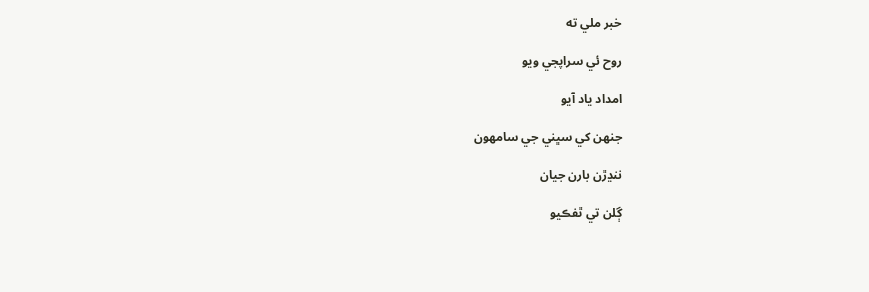خبر ملي ته

روح ئي سراپجي ويو

امداد ياد آيو

جنهن کي سڀني جي سامهون

ننڍڙن بارن جيان

ڳلن تي ٿفڪيو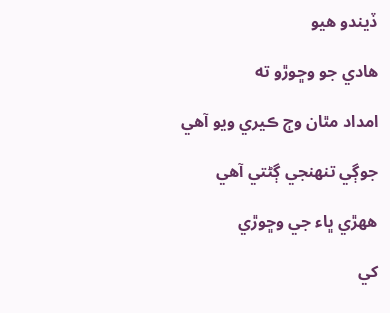ڏيندو هيو

هادي جو وڇوڙو ته

امداد مٿان وڄ ڪيري ويو آهي

جوڳي تنهنجي ڳڻتي آهي

ههڙي ڀاء جي وڇوڙي

کي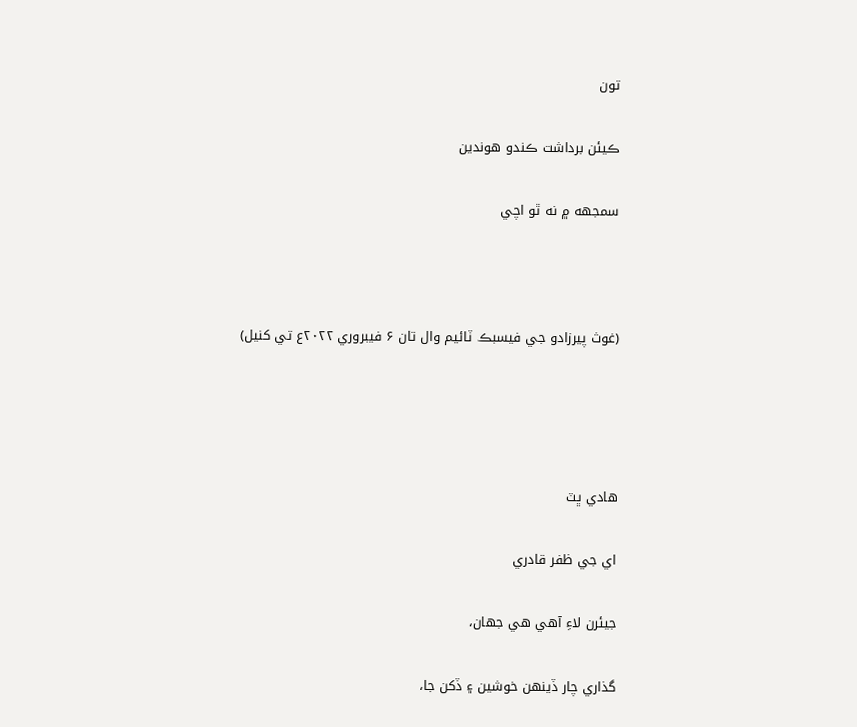تون

ڪيئن برداشت ڪندو هوندين

سمجهه ۾ نه ٿو اچي



(غوث پيرزادو جي فيسبڪ ٽائيم وال تان ۶ فيبروري ۲۰۲۲ع تي کنيل)




ھادي ڀٽ

اي جي ظفر قادري

جيئرن لاءِ آهي هي جهان،

گذاري چار ڏينهن خوشين ۽ ڏکن جا،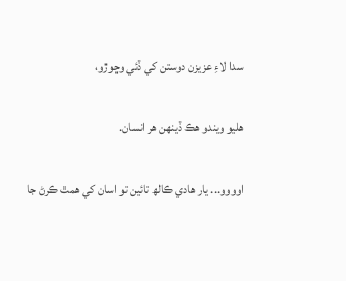سدا لاءِ عزيزن دوستن کي ڏئي وڇوڙو،

هليو ويندو هڪ ڏينهن هر انسان.

اوووو... يار هادي ڪالھ تائين تو اسان کي همٿ ڪرڻ جا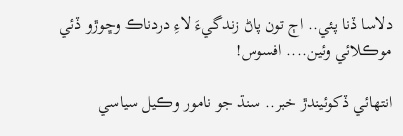دلاسا ڏنا پئي.. اڄ تون پاڻ زندگيءَ لاءِ دردناڪ وڇوڙو ڏئي موڪلائي وئين.... افسوس!

انتهائي ڏکوئيندڙ خبر.. سنڌ جو نامور وڪيل سياسي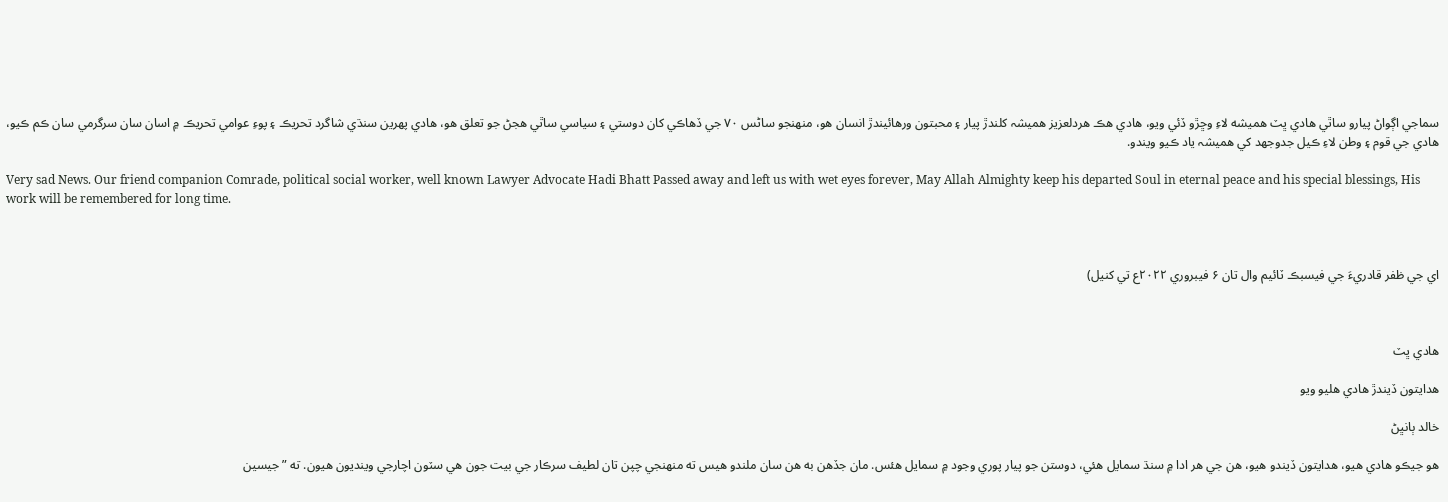سماجي اڳواڻ پيارو ساٿي هادي ڀٽ هميشه لاءِ وڇڙو ڏئي ويو، هادي هڪ هردلعزيز ھميشہ کلندڙ پيار ۽ محبتون ورهائيندڙ انسان هو، منهنجو ساڻس ۷۰ جي ڏهاڪي کان دوستي ۽ سياسي ساٿي هجڻ جو تعلق هو، هادي پهرين سنڌي شاگرد تحريڪ ۽ پوءِ عوامي تحريڪ ۾ اسان سان سرگرمي سان ڪم ڪيو، هادي جي قوم ۽ وطن لاءِ ڪيل جدوجهد کي هميشہ ياد ڪيو ويندو.

Very sad News. Our friend companion Comrade, political social worker, well known Lawyer Advocate Hadi Bhatt Passed away and left us with wet eyes forever, May Allah Almighty keep his departed Soul in eternal peace and his special blessings, His work will be remembered for long time.



اي جي ظفر قادريءَ جي فيسبڪ ٽائيم وال تان ۶ فيبروري ۲۰۲۲ع تي کنيل)



ھادي ڀٽ

هدايتون ڏيندڙ هادي هليو ويو

خالد ٻانڀڻ

هو جيڪو هادي هيو، هدايتون ڏيندو هيو، هن جي هر ادا ۾ سنڌ سمايل هئي، دوستن جو پيار پوري وجود ۾ سمايل هئس. مان جڏهن به هن سان ملندو هيس ته منهنجي چپن تان لطيف سرڪار جي بيت جون هي سٽون اچارجي وينديون هيون. ته ”جيسين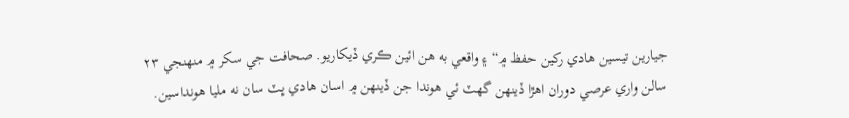جيارين تيسين هادي رکين حفظ ۾“ ۽ واقعي به هن ائين ڪري ڏيکاريو. صحافت جي سکر ۾ منهنجي ۲۳ سالن واري عرصي دوران اهڙا ڏينهن گھٽ ئي هوندا جن ڏينهن ۾ اسان هادي ڀٽ سان نه مليا هونداسين.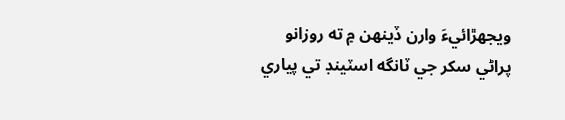ويجھڙائيءَ وارن ڏينهن ۾ ته روزانو پراڻي سکر جي ٽانگه اسٽينڊ تي پياري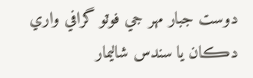دوست جبار مهر جي فوٽو گرافي واري دڪان يا سندس شاليمار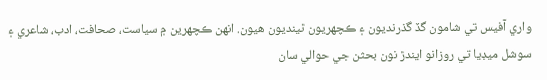واري آفيس تي شامون گڏ گذرنديون ۽ ڪچهريون ٿينديون هيون. انهن ڪچهرين ۾ سياست، صحافت، ادب، شاعري ۽ سوشل ميڊيا تي روزانو ايندڙ نون بحثن جي حوالي سان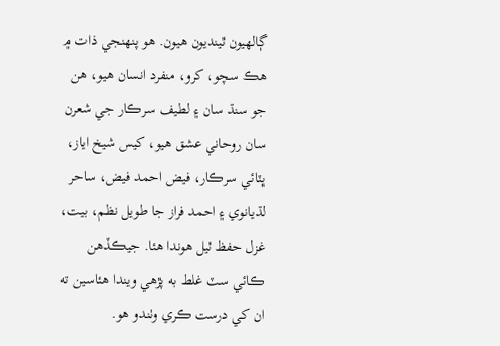ڳالهيون ٿينديون هيون. هو پنهنجي ذات ۾ هڪ سچو، کرو، منفرد انسان هيو، هن جو سنڌ سان ۽ لطيف سرڪار جي شعرن سان روحاني عشق هيو، کيس شيخ اياز، ڀٽائي سرڪار، فيض احمد فيض، ساحر لڌيانوي ۽ احمد فراز جا طويل نظم، بيت، غزل حفظ ٿيل هوندا هئا. جيڪڏهن ڪائي سٽ غلط به پڙهي ويندا هئاسين ته ان کي درست ڪري وٺندو هو.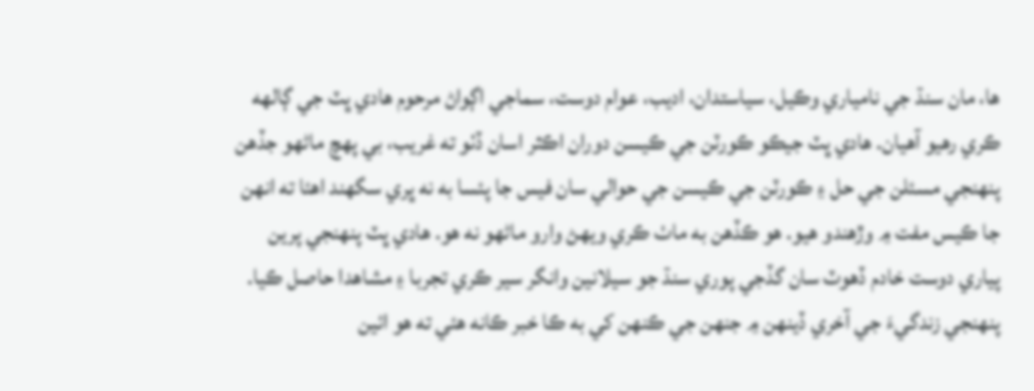ها، مان سنڌ جي نامياري وڪيل، سياستدان، اديب، عوام دوست، سماجي اڳواڻ مرحوم هادي ڀٽ جي ڳالهه ڪري رهيو آهيان. هادي ڀٽ جيڪو ڪورٽن جي ڪيسن دوران اڪثر اسان ڏٺو ته غريب، بي پهچ ماڻهو جڏهن پنهنجي مسئلن جي حل ۽ ڪورٽن جي ڪيسن جي حوالي سان فيس جا پئسا به نه ڀري سگھند اهئا ته انهن جا ڪيس مفت ۾ وڙهندو هيو. هو ڪڏهن به ماٺ ڪري ويهڻ وارو ماڻهو نه هو. هادي ڀٽ پنهنجي پرين پياري دوست خادم ڏهوٽ سان گڏجي پوري سنڌ جو سيلانين وانگر سير ڪري تجربا ۽ مشاهدا حاصل ڪيا. پنهنجي زندگيءَ جي آخري ڏينهن ۾ جنهن جي ڪنهن کي به ڪا خبر ڪانه هئي ته هو ائين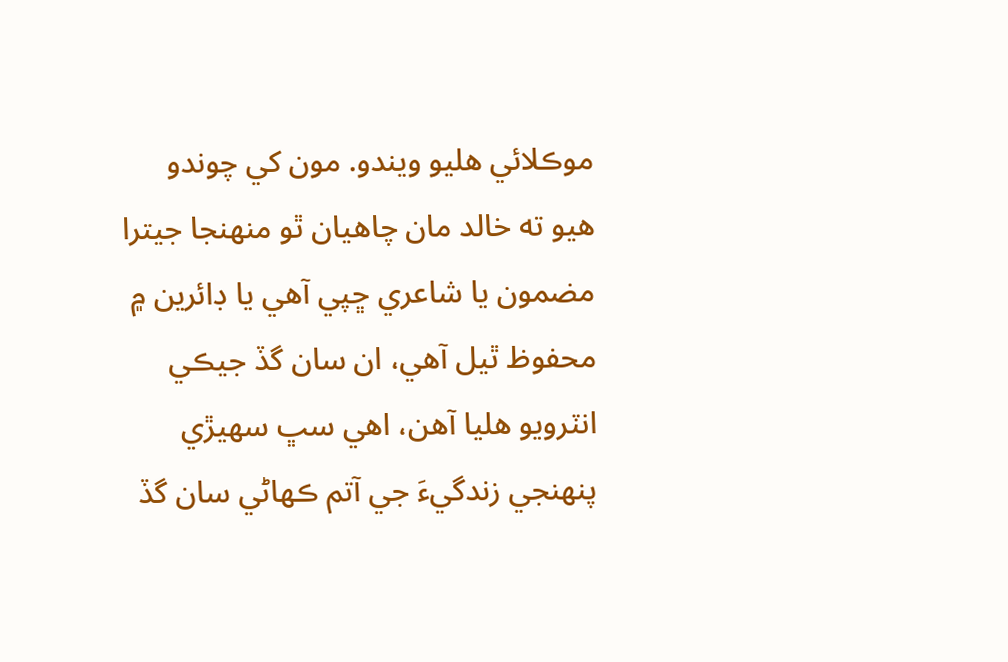موڪلائي هليو ويندو. مون کي چوندو هيو ته خالد مان چاهيان ٿو منهنجا جيترا مضمون يا شاعري ڇپي آهي يا ڊائرين ۾ محفوظ ٿيل آهي، ان سان گڏ جيڪي انٽرويو هليا آهن، اهي سڀ سهيڙي پنهنجي زندگيءَ جي آتم ڪهاڻي سان گڏ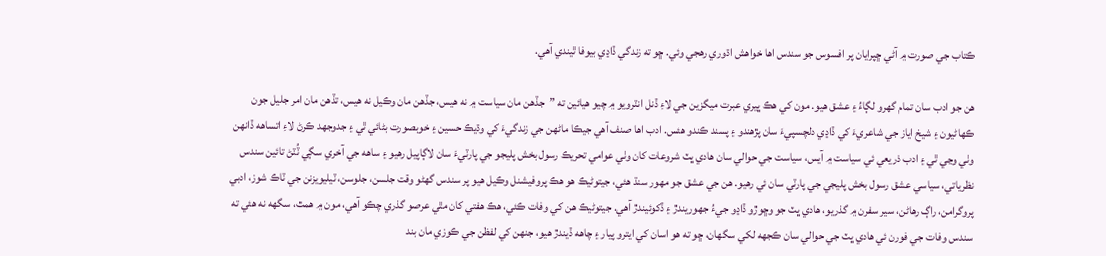ڪتاب جي صورت ۾ آڻي ڇپرايان پر افسوس جو سندس اها خواهش اڌوري رهجي وئي. ڇو ته زندگي ڏاڍي بيوفا ٿيندي آهي.

هن جو ادب سان تمام گھرو لڳاءُ ۽ عشق هيو. مون کي هڪ ڀيري عبرت ميگزين جي لاءِ ڏنل انٽرويو ۾ چيو هيائين ته ”جڏهن مان سياست ۾ نه هيس، جڏهن مان وڪيل نه هيس، تڏهن مان امر جليل جون ڪهاڻيون ۽ شيخ اياز جي شاعريءَ کي ڏاڍي دلچسپيءَ سان پڙهندو ۽ پسند ڪندو هئس. ادب اها صنف آهي جيڪا ماڻهن جي زندگيءَ کي وڌيڪ حسين ۽ خوبصورت بڻائي ٿي ۽ جدوجھد ڪرڻ لاءِ اتساهه ڏانهن وٺي وڃي ٿي ۽ ادب ذريعي ئي سياست ۾ آيس، سياست جي حوالي سان هادي ڀٽ شروعات کان وٺي عوامي تحريڪ رسول بخش پليجو جي پارٽيءَ سان لاڳاپيل رهيو ۽ ساهه جي آخري سڳي ٽُٽڻ تائين سندس نظرياتي، سياسي عشق رسول بخش پليجي جي پارٽي سان ئي رهيو. هن جي عشق جو مهور سنڌ هئي، جيتوڻيڪ هو هڪ پروفيشنل وڪيل هيو پر سندس گھڻو وقت جلسن، جلوسن، ٽيليويزنن جي ٽاڪ شوز، ادبي پروگرامن، راڳ رهاڻن، سير سفرن ۾ گذريو، هادي ڀٽ جو وڇوڙو ڏاڍو جيءُ جھوريندڙ ۽ ڏکوئيندڙ آهي. جيتوڻيڪ هن کي وفات ڪئي، هڪ هفتي کان مٿي عرصو گذري چڪو آهي، مون ۾ همٿ، سگهه نه هئي ته سندس وفات جي فورن ئي هادي ڀٽ جي حوالي سان ڪجهه لکي سگھان، ڇو ته هو اسان کي ايترو پيار ۽ چاهه ڏيندڙ هيو، جنهن کي لفظن جي ڪوزي مان بند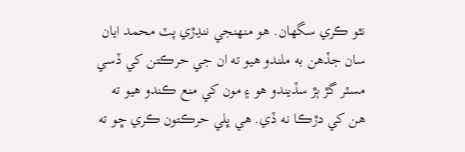نٿو ڪري سگھان. هو منهنجي ننڍڙي پٽ محمد ايان سان جڏهن به ملندو هيو ته ان جي حرڪتن کي ڏسي مسٽر گڙ ٻڙ سڏيندو هو ۽ مون کي منع ڪندو هيو ته هن کي دڙڪا نه ڏي. هي ڀلي حرڪتون ڪري ڇو ته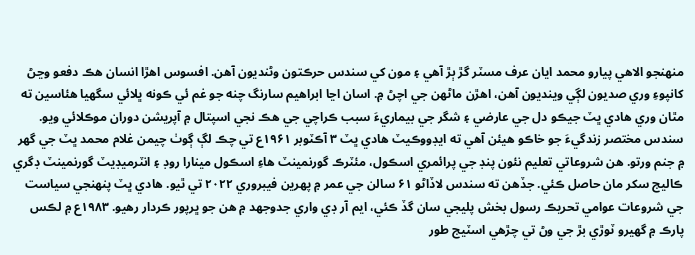منهنجو الاهي پيارو محمد ايان عرف مسٽر گڙ ٻڙ آهي ۽ مون کي سندس حرڪتون وڻنديون آهن. افسوس اهڙا انسان هڪ دفعو وڃڻ کانپوءِ وري صديون لڳي وينديون آهن، اهڙن ماڻهن جي اچڻ ۾. اسان اڃا ابراهيم سارنگ چنه جو غم ئي ڪونه ڀلائي سگھيا هئاسين ته مٿان وري هادي ڀٽ جيڪو دل جي عارضي ۽ شگر جي بيماريءَ سبب ڪراچي جي هڪ نجي اسپتال ۾ آپريشن دوران موڪلائي ويو. سندس مختصر زندگيءَ جو خاڪو هيئن آهي ته ايڊووڪيٽ هادي ڀٽ ۳ آڪٽوبر ۱۹۶۱ع تي چڪ لڳ ڳوٺ چيمن غلام محمد ڀٽ جي گھر ۾ جنم ورتو. هن شروعاتي تعليم نئون پنڊ جي پرائمري اسڪول، مئٽرڪ گورنمينٽ هاءِ اسڪول مينارا روڊ ۽ انٽرميڊيٽ گورنمينٽ ڊگري ڪاليج سکر مان حاصل ڪئي. جڏهن ته سندس لاڏاڻو ۶۱ سالن جي عمر ۾ پهرين فيبروري ۲۰۲۲ تي ٿيو. هادي ڀٽ پنهنجي سياست جي شروعات عوامي تحريڪ رسول بخش پليجي سان گڏ ڪئي، ايم آر ڊي واري جدوجھد ۾ هن جو ڀرپور ڪردار رهيو. ۱۹۸۳ع ۾ لڪس پارڪ ۾ گھيرو ٽوڙي بڙ جي وڻ تي چڙهي اسٽيج طور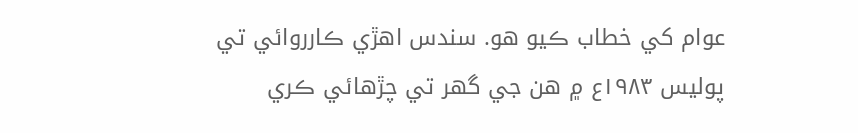عوام کي خطاب ڪيو هو. سندس اهڙي ڪارروائي تي پوليس ۱۹۸۳ع ۾ هن جي گھر تي چڙهائي ڪري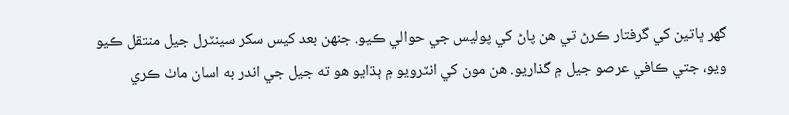گھر ڀاتين کي گرفتار ڪرڻ تي هن پاڻ کي پوليس جي حوالي ڪيو. جنهن بعد کيس سکر سينٽرل جيل منتقل ڪيو ويو، جتي ڪافي عرصو جيل ۾ گذاريو. هن مون کي انٽرويو ۾ ٻڌايو هو ته جيل جي اندر به اسان ماٺ ڪري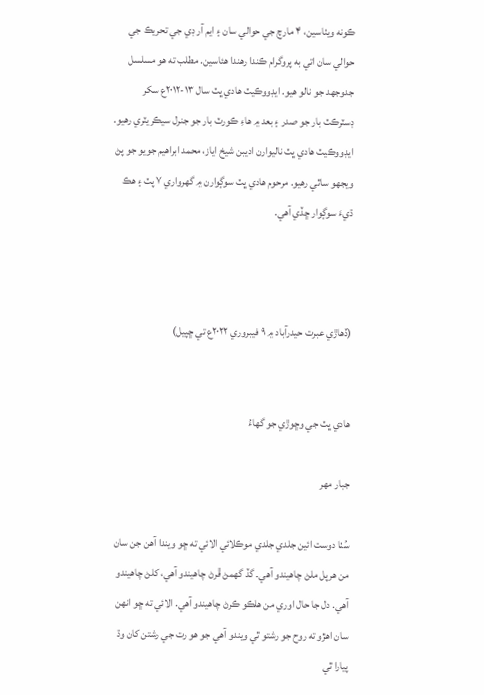ڪونه ويٺاسين، ۴ مارچ جي حوالي سان ۽ ايم آر ڊي جي تحريڪ جي حوالي سان اتي به پروگرام ڪندا رهندا هئاسين. مطلب ته هو مسلسل جدوجھد جو نالو هيو. ايڊووڪيٽ هادي ڀٽ سال ۱۳-۲۰۱۲ع سکر ڊسٽرڪٽ بار جو صدر ۽ بعد ۾ هاءِ ڪورٽ بار جو جنرل سيڪريٽري رهيو. ايڊووڪيٽ هادي ڀٽ ناليوارن اديبن شيخ اياز، محمد ابراهيم جويو جو پڻ ويجھو ساٿي رهيو. مرحوم هادي ڀٽ سوڳوارن ۾ گھرواري ۷ پٽ ۽ هڪ ڌيءَ سوڳوار ڇڏي آهي.



(ڏھاڙي عبرت حيدرآباد ۾ ۹ فيبروري ۲۰۲۲ع تي ڇپيل)


هادي ڀٽ جي وڇوڙي جو گهاءُ

جبار مھر

سُٺا دوست ائين جلدي جلدي موڪلائي الائي ته ڇو ويندا آهن جن سان من هرپل ملڻ چاهيندو آهي۔ گڏ گهمڻ ڦرڻ چاهيندو آهي، کلڻ چاهيندو آهي. دل جا حال اوري من هلڪو ڪرڻ چاهيندو آهي. الائي ته ڇو انهن سان اهڙو ته روح جو رشتو ٿي ويندو آهي جو هو رت جي رشتن کان وڌ پيارا ٿي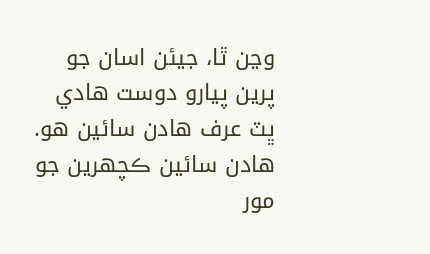وڃن ٿا، جيئن اسان جو پرين پيارو دوست هادي ڀٽ عرف هادن سائين هو. هادن سائين ڪچهرين جو مور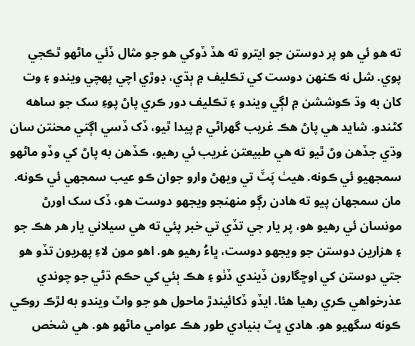ته هو ئي هو پر دوستن جو ايترو ته هڏ ڏوکي هو جو مثال ڏئي ماڻهو ٿڪجي پوي. شل نه ڪنهن دوست کي تڪليف ۾ ٻڌي، ڊوڙي اچي پهچي ويندو ۽ وت کان به وڌ ڪوششن ۾ لڳي ويندو ۽ تڪليف دور ڪري پاڻ پوءِ سک جو ساهه کڻندو. شايد هي پاڻ هڪ غريب گهراڻي ۾ پيدا ٿيو، ڏک ڏسي اڳتي محنتن سان وڌي جڏهن وڻ ٿيو ته هي طبيعتن غريب ئي رهيو، ڪڏهن به پاڻ کي وڏو ماڻهو سمجهيو ئي ڪونه. هيٺ پَٽَ تي ويهڻ وارو جوان ڪو عيب سمجهي ئي ڪونه. مان سمجهان پيو ته هادن رڳو منهنجو ويجهو دوست هو، ڏک سک اورڻ مونسان ئي رهيو هو، پر يار جي تڏي تي خبر پئي ته هي سيلاني يار هر هڪ جو ۽ هزارين دوستن جو ويجهو دوست، ڀاءُ رهيو هو. اهو مون لاءِ پهريون تڏو هو جتي دوستن کي اوڇگارون ڏيندي ڏٺو ۽ هڪ ٻئي کي حڪم ڌڻي جو چوندي عذرخواهي ڪري رهيا هئا. ايڏو ڏکائيندڙ ماحول هو جو واٽ ويندو به لڙڪ روڪي ڪونه سگهيو هو. هادي ڀٽ بنيادي طور هڪ عوامي ماڻهو هو. هي شخص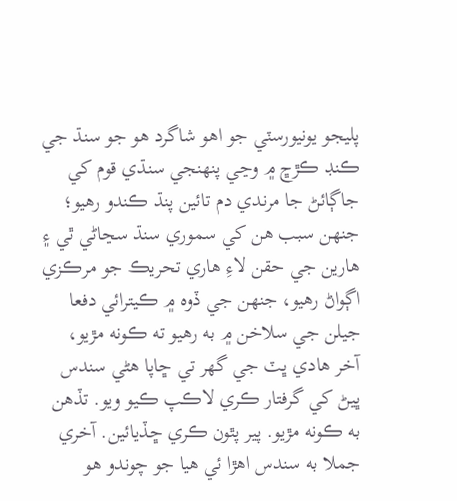پليجو يونيورسٽي جو اهو شاگرد هو جو سنڌ جي ڪنڊ ڪڙڇ ۾ وڃي پنهنجي سنڌي قوم کي جاڳائڻ جا مرندي دم تائين پنڌ ڪندو رهيو؛ جنهن سبب هن کي سموري سنڌ سڃاڻي ٿي ۽ هارين جي حقن لاءِ هاري تحريڪ جو مرڪزي اڳواڻ رهيو، جنهن جي ڏوه ۾ ڪيترائي دفعا جيلن جي سلاخن ۾ به رهيو ته ڪونه مڙيو، آخر هادي ڀٽ جي گهر تي ڇاپا هڻي سندس ڀيڻ کي گرفتار ڪري لاڪپ ڪيو ويو. تڏهن به ڪونه مڙيو. پير پٿون ڪري ڇڏيائين. آخري جملا به سندس اهڙا ئي هيا جو چوندو هو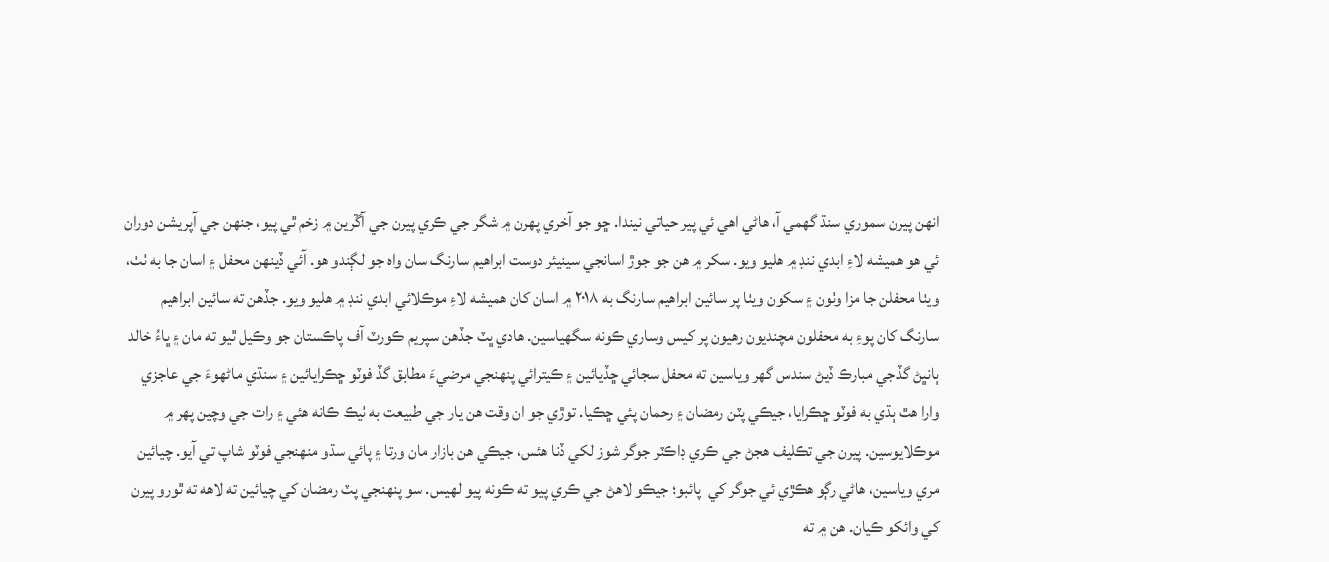انهن پيرن سموري سنڌ گهمي آ، هاڻي اهي ئي پير حياتي نيندا. ڇو جو آخري پهرن ۾ شگر جي ڪري پيرن جي آڱرين ۾ زخم ٿي پيو، جنهن جي آپريشن دوران ئي هو هميشه لاءِ ابدي ننڊ ۾ هليو ويو. سکر ۾ هن جو جوڙ اسانجي سينيئر دوست ابراهيم سارنگ سان واه جو لڳندو هو. آئي ڏينهن محفل ۽ اسان جا به ٺٺ، ويٺا محفلن جا مزا وٺون ۽ سکون ويٺا پر سائين ابراهيم سارنگ به ۲۰۱۸ ۾ اسان کان هميشه لاءِ موڪلائي ابدي ننڊ ۾ هليو ويو. جڏهن ته سائين ابراهيم سارنگ کان پوءِ به محفلون مچنديون رهيون پر کيس وساري ڪونه سگهياسين. هادي ڀٽ جڏهن سپريم ڪورٽ آف پاڪستان جو وڪيل ٿيو ته مان ۽ ڀاءُ خالد ٻانڀڻ گڏجي مبارڪ ڏيڻ سندس گهر وياسين ته محفل سجائي ڇڏيائين ۽ ڪيترائي پنهنجي مرضيءَ مطابق گڏ فوٽو ڇڪرايائين ۽ سنڌي ماڻهوءَ جي عاجزي وارا هٿ ٻڌي به فوٽو ڇڪرايا، جيڪي پٽن رمضان ۽ رحمان پئي ڇڪيا. توڙي جو ان وقت هن يار جي طبيعت به ٺيڪ ڪانه هئي ۽ رات جي وچين پهر ۾ موڪلايوسين. پيرن جي تڪليف هجڻ جي ڪري ڊاڪٽر جوگر شوز لکي ڏنا هئس، جيڪي هن بازار مان ورتا ۽ پائي سڌو منهنجي فوٽو شاپ تي آيو. چيائين مري وياسين، هاڻي رڳو هڪڙي ئي جوگر کي  پائبو؛ جيڪو لاهڻ جي ڪري پيو ته ڪونه پيو لهيس. سو پنهنجي پٽ رمضان کي چيائين ته لاهه ته ٿورو پيرن کي وائکو ڪيان. هن ۾ ته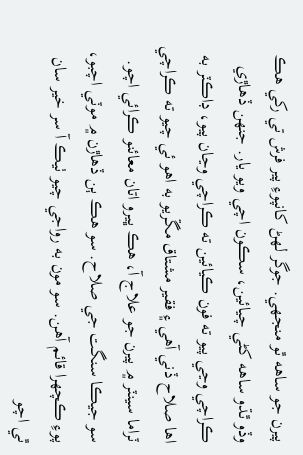پيرن جو ساهه ٿو منجهي. جوگر لهڻ کانپوءِ پير فرش تي رکي هڪ وڏو ٿڌو ساهه کڻي چيائين، سڪون اچي ويو يار. جنهن ڏهاڙي ڪراچي وڃي پيو ته فون ڪيائين ته ڪراچي وڃان پيو، ڊاڪٽر به اها صلاح ڏني آهي ۽ فقير مشتاق مڱريو به اهو ئي چيو ته ڪراچي ٽراما سينٽر ۾ پيرن جو علاج آ، هڪ ڀيرو اتان معائنو ڪرائي اچو. سو جيڪا سنگت جي صلاح. سو هڪ ٻن ڏهاڙن ۾ موٽي اچبو، پوءِ ڪچهرا قائم آهن. سو مون به رواجي چيو ٺيڪ آ سر خير سان ٿي اچو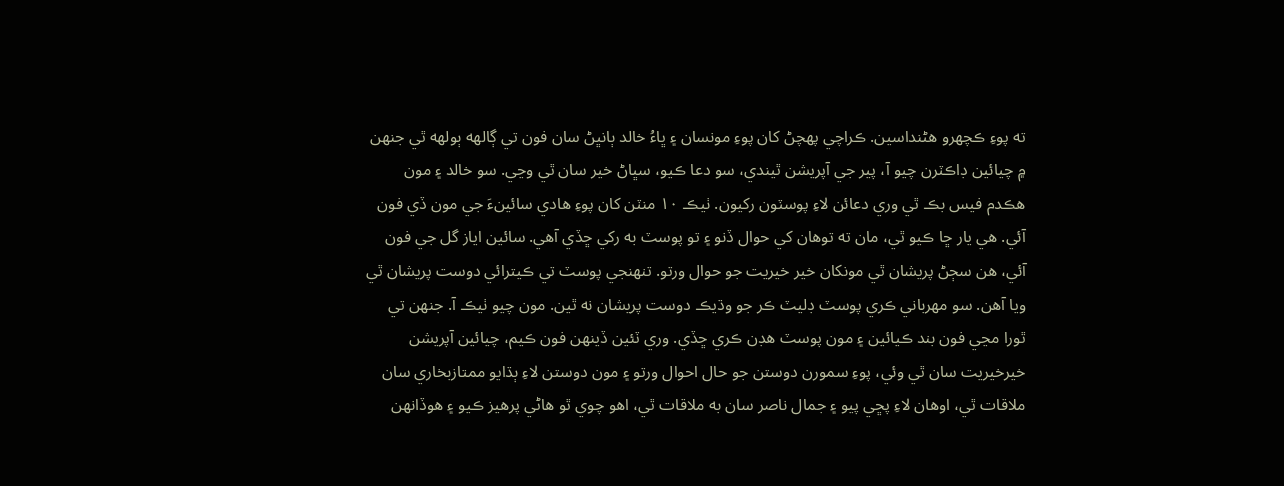ته پوءِ ڪچهرو هڻنداسين. ڪراچي پهچڻ کان پوءِ مونسان ۽ ڀاءُ خالد ٻانڀڻ سان فون تي ڳالهه ٻولهه ٿي جنهن ۾ چيائين ڊاڪٽرن چيو آ، پير جي آپريشن ٿيندي، سو دعا ڪيو، سڀاڻ خير سان ٿي وڃي. سو خالد ۽ مون هڪدم فيس بڪ ٿي وري دعائن لاءِ پوسٽون رکيون. ٺيڪ ۱۰ منٽن کان پوءِ هادي سائينءَ جي مون ڏي فون آئي. هي يار ڇا ڪيو ٿي، مان ته توهان کي حوال ڏنو ۽ تو پوسٽ به رکي ڇڏي آهي. سائين اياز گل جي فون آئي، هن سڄڻ پريشان ٿي مونکان خير خيريت جو حوال ورتو. تنهنجي پوسٽ تي ڪيترائي دوست پريشان ٿي ويا آهن. سو مهرباني ڪري پوسٽ ڊليٽ ڪر جو وڌيڪ دوست پريشان نه ٿين. مون چيو ٺيڪ آ. جنهن تي ٿورا مڃي فون بند ڪيائين ۽ مون پوسٽ هڊن ڪري ڇڏي. وري ٽئين ڏينهن فون ڪيم، چيائين آپريشن خيرخيريت سان ٿي وئي، پوءِ سمورن دوستن جو حال احوال ورتو ۽ مون دوستن لاءِ ٻڌايو ممتازبخاري سان ملاقات ٿي، اوهان لاءِ پڇي پيو ۽ جمال ناصر سان به ملاقات ٿي، اهو چوي ٿو هاڻي پرهيز ڪيو ۽ هوڏانهن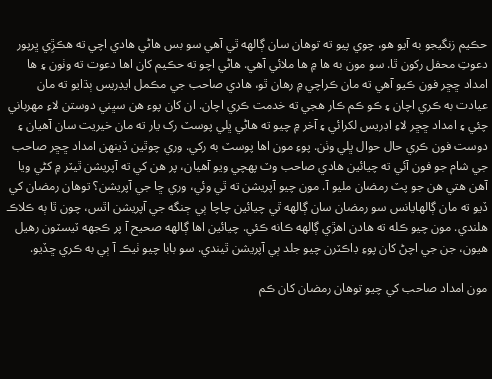حڪيم زنگيجو به آيو هو، چوي پيو ته توهان سان ڳالهه ٿي آهي سو بس هاڻي هادي اچي ته هڪڙِي ڀرپور دعوتِ محفل رکون ٿا. سو مون به ها ۾ ها ملائي آهي. هاڻي اچو ته حڪيم کان اها دعوت ته وٺون ۽ ها امداد ڇڇر فون ڪيو آهي ته مان ڪراچي ۾ رهان ٿو، هادي صاحب جي مڪمل ايڊريس ٻڌايو ته مان عيادت به ڪري اچان ۽ ڪو ڪم ڪار هجي ته خدمت ڪري اچان. ان کان پوء هن سڀني دوستن لاءِ مهرباني چئي ۽ امداد ڇڇر لاءِ اڊريس لکرائي ۽ آخر ۾ چيو ته هاڻي ڀلي پوسٽ رک يار ته مان خيريت سان آهيان ۽ دوست فون ڪري حال حوال ڀلي وٺن. پوءِ مون اها پوسٽ به رکي. وري چوٿين ڏينهن امداد ڇڇر صاحب جي شام جو فون آئي ته چيائين هادي صاحب وٽ پهچي ويو آهيان، پر هن کي ته آپريشن ٿيٽر ۾ کڻي ويا آهن هتي هن جو پٽ رمضان مليو آ. مون چيو آپريشن ته ٿي وئي، وري ڇا جي آپريشن؟ توهان رمضان کي ڏيو ته مان ڳالهايانس سو رمضان سان ڳالهه ٿي چيائين چاچا ٻي ڄنگه جي آپريشن اٿس، چون ٿا ٻه ڪلاڪ هلندي. مون چيو ڪله ته هادن اهڙي ڳالهه ڪانه ڪئي. چيائين اها ڳالهه صحيح آ پر ڪجهه ٽيسٽون رهيل هيون، جن جي اچڻ کان پوءِ ڊاڪٽرن چيو جلد ٻي آپريشن ٿيندي. سو بابا چيو ٺيڪ آ ٻي به ڪري ڇڏيو.

مون امداد صاحب کي چيو توهان رمضان کان ڪم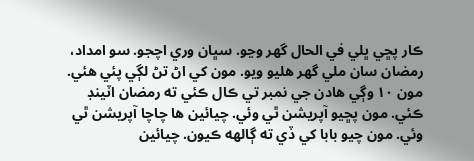ڪار پڇي ڀلي في الحال گهر وڃو. سڀان وري اچجو. سو امداد، رمضان سان ملي گهر هليو ويو. مون کي اڻ تڻ لڳي پئي هئي. مون ۱۰ وڳي هادن جي نمبر تي ڪال ڪئي ته رمضان اٽينڊ ڪئي. مون پڇيو آپريشن ٿي وئي. چيائين ها چاچا آپريشن ٿي وئي. مون چيو بابا کي ڏي ته ڳالهه ڪيون. چيائين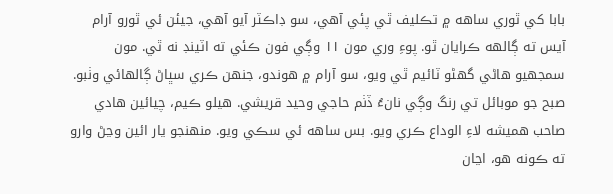بابا کي ٿوري ساهه ۾ تڪليف ٿي پئي آهي، سو ڊاڪٽر آيو آهي، جيئن ئي ٿورو آرام آيس ته ڳالهه ڪرايان ٿو. پوءِ وري مون ۱۱ وڳي فون ڪئي ته اٽينڊ نه ٿي. مون سمجهيو هاڻي گهڻو ٽائيم ٿي ويو، سو آرام ۾ هوندو، جنهن ڪري سڀاڻ ڳالهائي وٺبو. صبح جو موبائل تي رنگ وڳي نانءُ ڏٺم حاجي وحيد قريشي. هيلو ڪيم، چيائين هادي صاحب هميشه لاءِ الوداع ڪري ويو. بس ساهه ئي سڪي ويو. منهنجو يار ائين وڃڻ وارو ته ڪونه هو، اڃان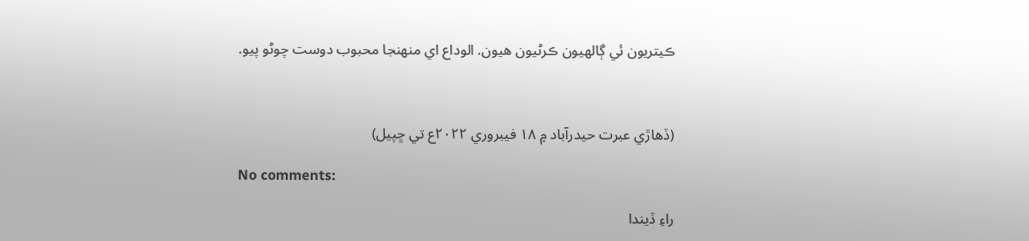ڪيتريون ئي ڳالهيون ڪرڻيون هيون. الوداع اي منهنجا محبوب دوست چوڻو پيو.



(ڏھاڙي عبرت حيدرآباد ۾ ۱۸ فيبروري ۲۰۲۲ع تي ڇپيل)

No comments:

راءِ ڏيندا